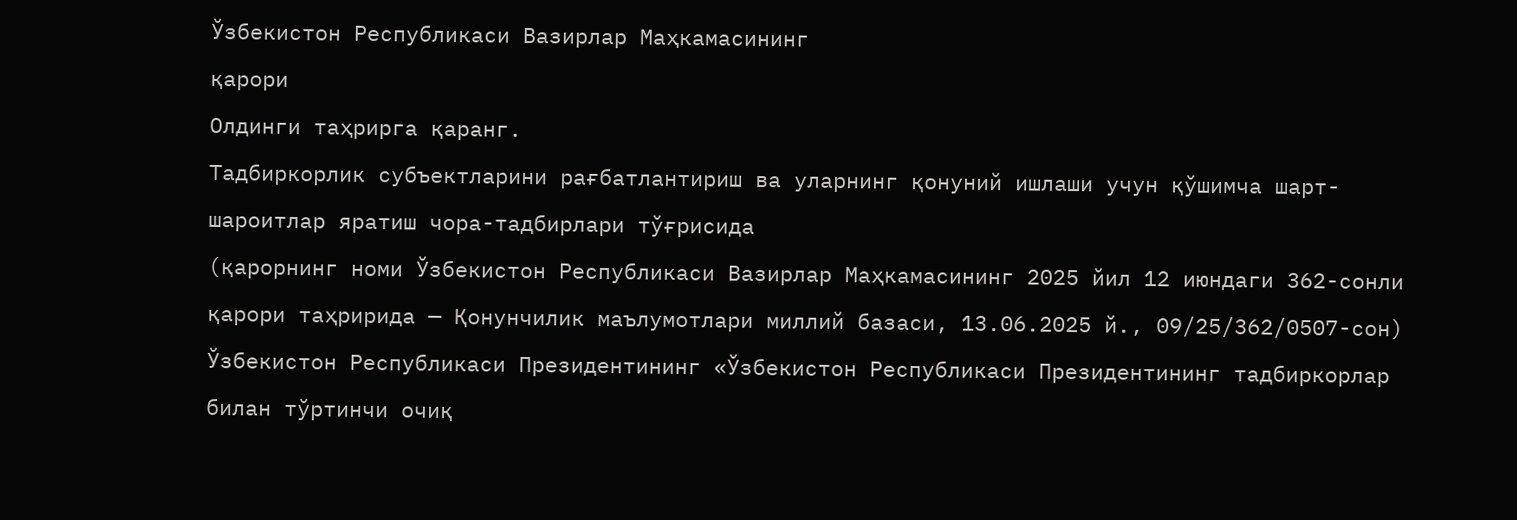Ўзбекистон Республикаси Вазирлар Маҳкамасининг
қарори
Олдинги таҳрирга қаранг.
Тадбиркорлик субъектларини рағбатлантириш ва уларнинг қонуний ишлаши учун қўшимча шарт-шароитлар яратиш чора-тадбирлари тўғрисида
(қарорнинг номи Ўзбекистон Республикаси Вазирлар Маҳкамасининг 2025 йил 12 июндаги 362-сонли қарори таҳририда — Қонунчилик маълумотлари миллий базаси, 13.06.2025 й., 09/25/362/0507-сон)
Ўзбекистон Республикаси Президентининг «Ўзбекистон Республикаси Президентининг тадбиркорлар билан тўртинчи очиқ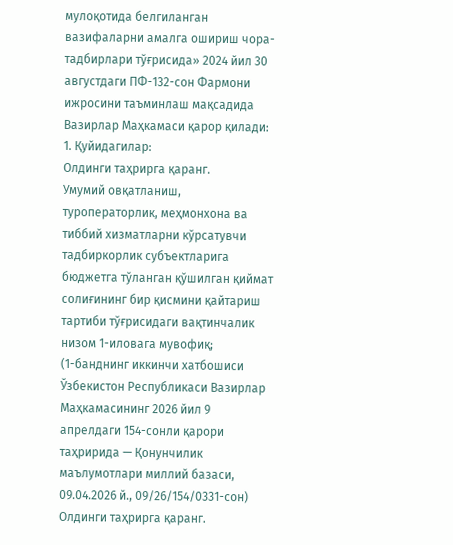мулоқотида белгиланган вазифаларни амалга ошириш чора-тадбирлари тўғрисида» 2024 йил 30 августдаги ПФ-132-сон Фармони ижросини таъминлаш мақсадида Вазирлар Маҳкамаси қарор қилади:
1. Қуйидагилар:
Олдинги таҳрирга қаранг.
Умумий овқатланиш, туроператорлик, меҳмонхона ва тиббий хизматларни кўрсатувчи тадбиркорлик субъектларига бюджетга тўланган қўшилган қиймат солиғининг бир қисмини қайтариш тартиби тўғрисидаги вақтинчалик низом 1-иловага мувофиқ;
(1-банднинг иккинчи хатбошиси Ўзбекистон Республикаси Вазирлар Маҳкамасининг 2026 йил 9 апрелдаги 154-сонли қарори таҳририда — Қонунчилик маълумотлари миллий базаси, 09.04.2026 й., 09/26/154/0331-сон)
Олдинги таҳрирга қаранг.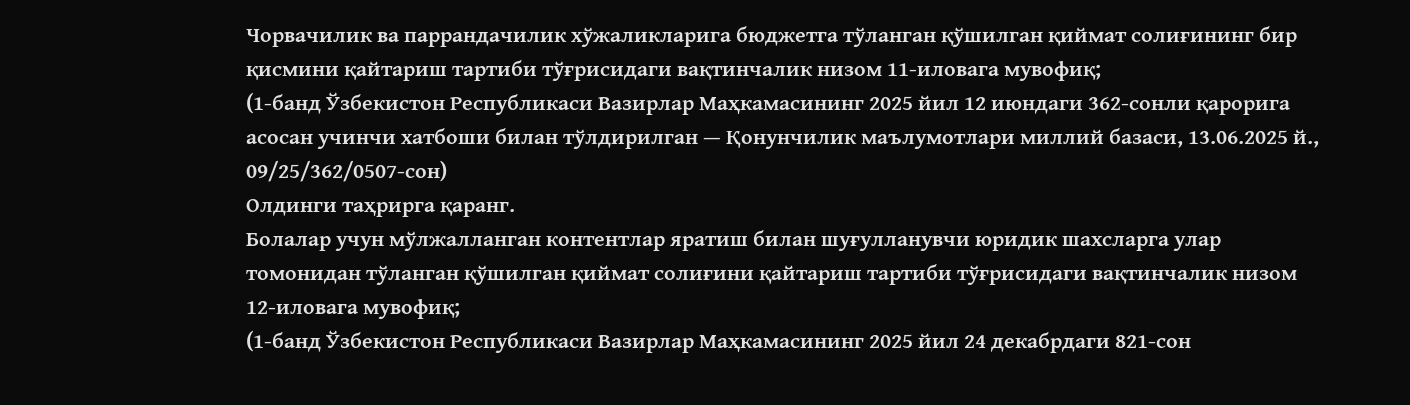Чорвачилик ва паррандачилик хўжаликларига бюджетга тўланган қўшилган қиймат солиғининг бир қисмини қайтариш тартиби тўғрисидаги вақтинчалик низом 11-иловага мувофиқ;
(1-банд Ўзбекистон Республикаси Вазирлар Маҳкамасининг 2025 йил 12 июндаги 362-сонли қарорига асосан учинчи хатбоши билан тўлдирилган — Қонунчилик маълумотлари миллий базаси, 13.06.2025 й., 09/25/362/0507-сон)
Олдинги таҳрирга қаранг.
Болалар учун мўлжалланган контентлар яратиш билан шуғулланувчи юридик шахсларга улар томонидан тўланган қўшилган қиймат солиғини қайтариш тартиби тўғрисидаги вақтинчалик низом 12-иловага мувофиқ;
(1-банд Ўзбекистон Республикаси Вазирлар Маҳкамасининг 2025 йил 24 декабрдаги 821-сон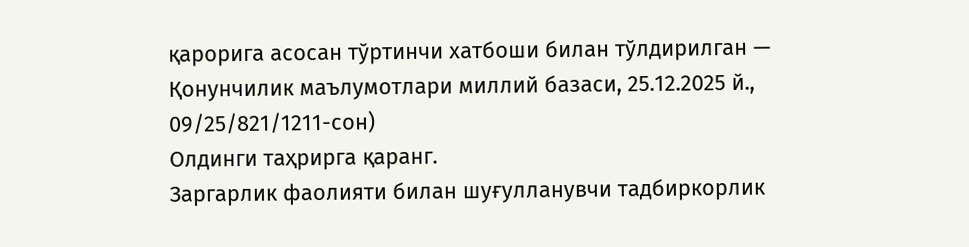қарорига асосан тўртинчи хатбоши билан тўлдирилган — Қонунчилик маълумотлари миллий базаси, 25.12.2025 й., 09/25/821/1211-сон)
Олдинги таҳрирга қаранг.
Заргарлик фаолияти билан шуғулланувчи тадбиркорлик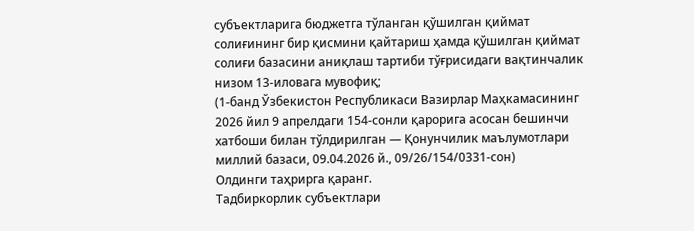субъектларига бюджетга тўланган қўшилган қиймат солиғининг бир қисмини қайтариш ҳамда қўшилган қиймат солиғи базасини аниқлаш тартиби тўғрисидаги вақтинчалик низом 13-иловага мувофиқ;
(1-банд Ўзбекистон Республикаси Вазирлар Маҳкамасининг 2026 йил 9 апрелдаги 154-сонли қарорига асосан бешинчи хатбоши билан тўлдирилган — Қонунчилик маълумотлари миллий базаси, 09.04.2026 й., 09/26/154/0331-сон)
Олдинги таҳрирга қаранг.
Тадбиркорлик субъектлари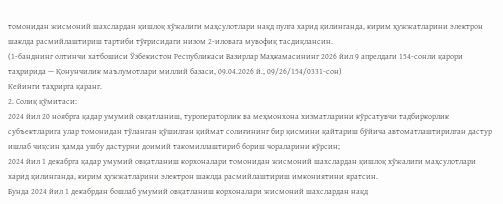томонидан жисмоний шахслардан қишлоқ хўжалиги маҳсулотлари нақд пулга харид қилинганда, кирим ҳужжатларини электрон шаклда расмийлаштириш тартиби тўғрисидаги низом 2-иловага мувофиқ тасдиқлансин.
(1-банднинг олтинчи хатбошиси Ўзбекистон Республикаси Вазирлар Маҳкамасининг 2026 йил 9 апрелдаги 154-сонли қарори таҳририда — Қонунчилик маълумотлари миллий базаси, 09.04.2026 й., 09/26/154/0331-сон)
Кейинги таҳрирга қаранг.
2. Солиқ қўмитаси:
2024 йил 20 ноябрга қадар умумий овқатланиш, туроператорлик ва меҳмонхона хизматларини кўрсатувчи тадбиркорлик субъектларига улар томонидан тўланган қўшилган қиймат солиғининг бир қисмини қайтариш бўйича автоматлаштирилган дастур ишлаб чиқсин ҳамда ушбу дастурни доимий такомиллаштириб бориш чораларини кўрсин;
2024 йил 1 декабрга қадар умумий овқатланиш корхоналари томонидан жисмоний шахслардан қишлоқ хўжалиги маҳсулотлари харид қилинганда, кирим ҳужжатларини электрон шаклда расмийлаштириш имкониятини яратсин.
Бунда 2024 йил 1 декабрдан бошлаб умумий овқатланиш корхоналари жисмоний шахслардан нақд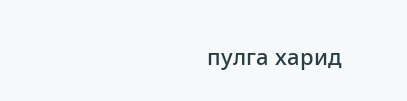пулга харид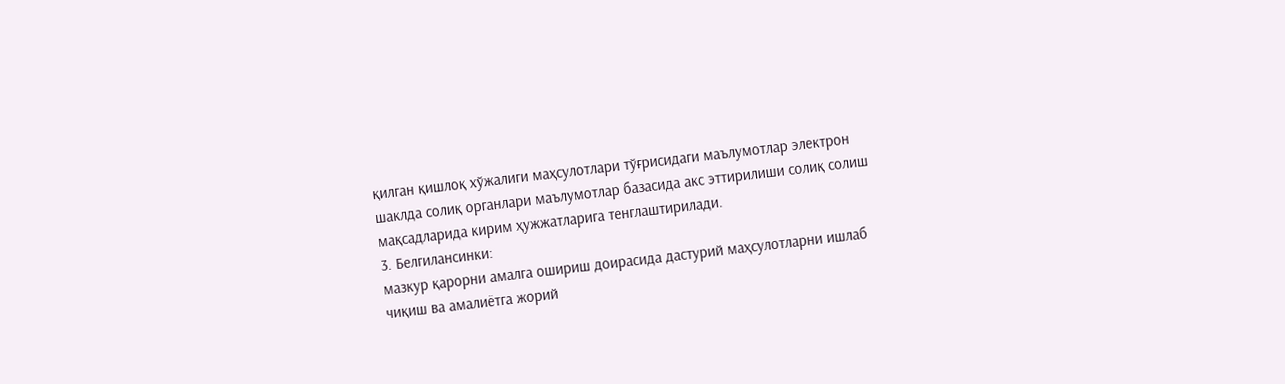қилган қишлоқ хўжалиги маҳсулотлари тўғрисидаги маълумотлар электрон шаклда солиқ органлари маълумотлар базасида акс эттирилиши солиқ солиш мақсадларида кирим ҳужжатларига тенглаштирилади.
3. Белгилансинки:
мазкур қарорни амалга ошириш доирасида дастурий маҳсулотларни ишлаб чиқиш ва амалиётга жорий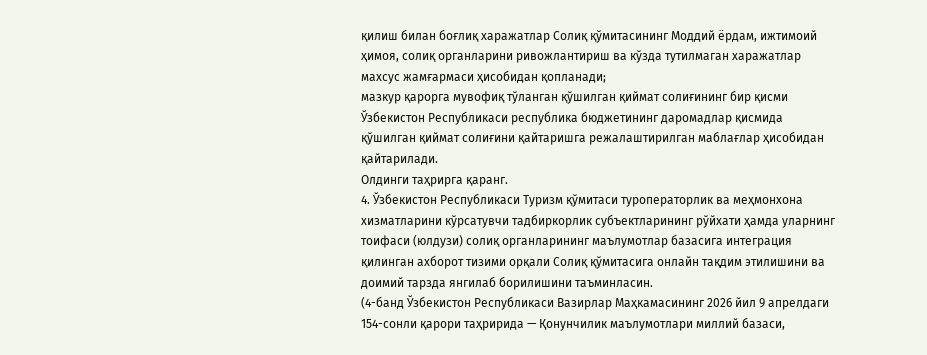қилиш билан боғлиқ харажатлар Солиқ қўмитасининг Моддий ёрдам, ижтимоий ҳимоя, солиқ органларини ривожлантириш ва кўзда тутилмаган харажатлар махсус жамғармаси ҳисобидан қопланади;
мазкур қарорга мувофиқ тўланган қўшилган қиймат солиғининг бир қисми Ўзбекистон Республикаси республика бюджетининг даромадлар қисмида қўшилган қиймат солиғини қайтаришга режалаштирилган маблағлар ҳисобидан қайтарилади.
Олдинги таҳрирга қаранг.
4. Ўзбекистон Республикаси Туризм қўмитаси туроператорлик ва меҳмонхона хизматларини кўрсатувчи тадбиркорлик субъектларининг рўйхати ҳамда уларнинг тоифаси (юлдузи) солиқ органларининг маълумотлар базасига интеграция қилинган ахборот тизими орқали Солиқ қўмитасига онлайн тақдим этилишини ва доимий тарзда янгилаб борилишини таъминласин.
(4-банд Ўзбекистон Республикаси Вазирлар Маҳкамасининг 2026 йил 9 апрелдаги 154-сонли қарори таҳририда — Қонунчилик маълумотлари миллий базаси,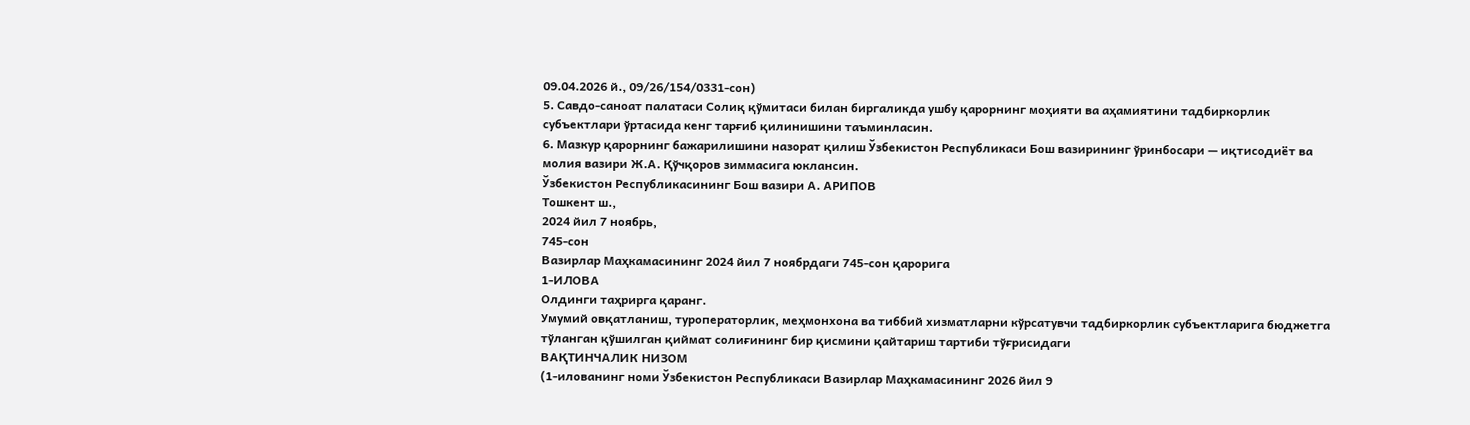09.04.2026 й., 09/26/154/0331-сон)
5. Савдо-саноат палатаси Солиқ қўмитаси билан биргаликда ушбу қарорнинг моҳияти ва аҳамиятини тадбиркорлик субъектлари ўртасида кенг тарғиб қилинишини таъминласин.
6. Мазкур қарорнинг бажарилишини назорат қилиш Ўзбекистон Республикаси Бош вазирининг ўринбосари — иқтисодиёт ва молия вазири Ж.А. Қўчқоров зиммасига юклансин.
Ўзбекистон Республикасининг Бош вазири А. АРИПОВ
Тошкент ш.,
2024 йил 7 ноябрь,
745-сон
Вазирлар Маҳкамасининг 2024 йил 7 ноябрдаги 745-сон қарорига
1-ИЛОВА
Олдинги таҳрирга қаранг.
Умумий овқатланиш, туроператорлик, меҳмонхона ва тиббий хизматларни кўрсатувчи тадбиркорлик субъектларига бюджетга тўланган қўшилган қиймат солиғининг бир қисмини қайтариш тартиби тўғрисидаги
ВАҚТИНЧАЛИК НИЗОМ
(1-илованинг номи Ўзбекистон Республикаси Вазирлар Маҳкамасининг 2026 йил 9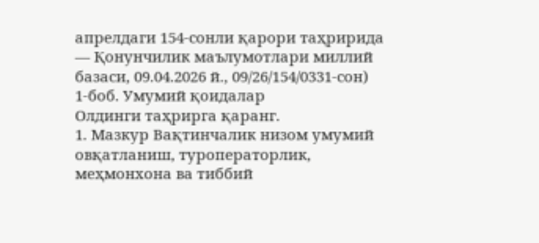апрелдаги 154-сонли қарори таҳририда — Қонунчилик маълумотлари миллий базаси, 09.04.2026 й., 09/26/154/0331-сон)
1-боб. Умумий қоидалар
Олдинги таҳрирга қаранг.
1. Мазкур Вақтинчалик низом умумий овқатланиш, туроператорлик, меҳмонхона ва тиббий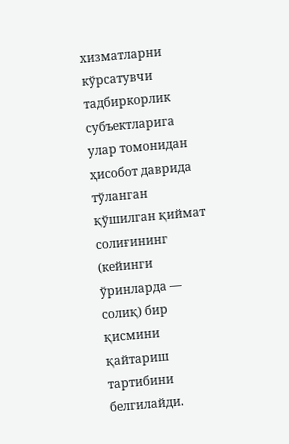хизматларни кўрсатувчи тадбиркорлик субъектларига улар томонидан ҳисобот даврида тўланган қўшилган қиймат солиғининг (кейинги ўринларда — солиқ) бир қисмини қайтариш тартибини белгилайди.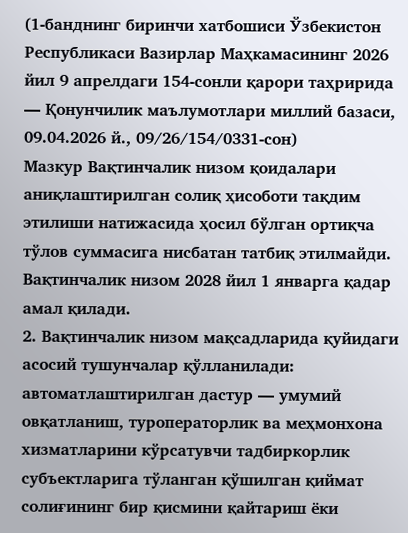(1-банднинг биринчи хатбошиси Ўзбекистон Республикаси Вазирлар Маҳкамасининг 2026 йил 9 апрелдаги 154-сонли қарори таҳририда — Қонунчилик маълумотлари миллий базаси, 09.04.2026 й., 09/26/154/0331-сон)
Мазкур Вақтинчалик низом қоидалари аниқлаштирилган солиқ ҳисоботи тақдим этилиши натижасида ҳосил бўлган ортиқча тўлов суммасига нисбатан татбиқ этилмайди.
Вақтинчалик низом 2028 йил 1 январга қадар амал қилади.
2. Вақтинчалик низом мақсадларида қуйидаги асосий тушунчалар қўлланилади:
автоматлаштирилган дастур — умумий овқатланиш, туроператорлик ва меҳмонхона хизматларини кўрсатувчи тадбиркорлик субъектларига тўланган қўшилган қиймат солиғининг бир қисмини қайтариш ёки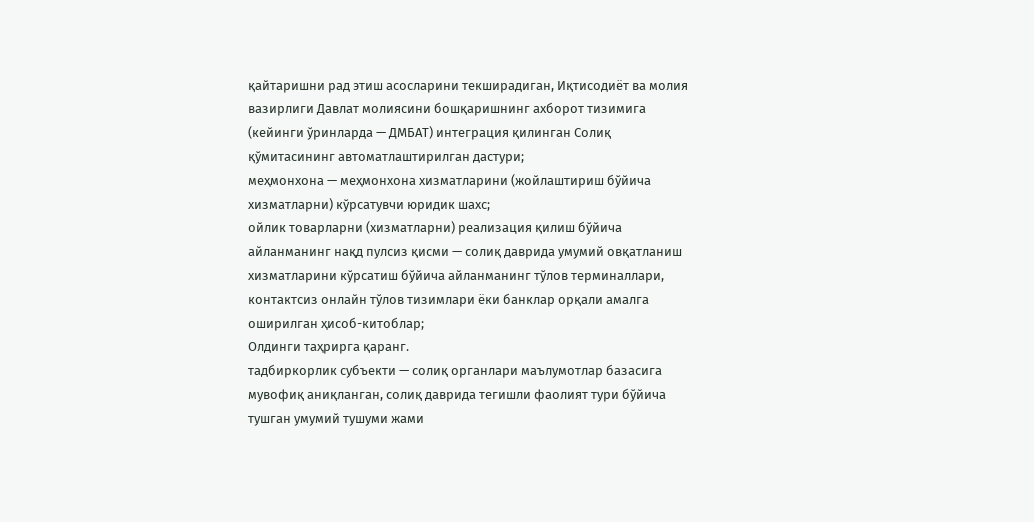қайтаришни рад этиш асосларини текширадиган, Иқтисодиёт ва молия вазирлиги Давлат молиясини бошқаришнинг ахборот тизимига (кейинги ўринларда — ДМБАТ) интеграция қилинган Солиқ қўмитасининг автоматлаштирилган дастури;
меҳмонхона — меҳмонхона хизматларини (жойлаштириш бўйича хизматларни) кўрсатувчи юридик шахс;
ойлик товарларни (хизматларни) реализация қилиш бўйича айланманинг нақд пулсиз қисми — солиқ даврида умумий овқатланиш хизматларини кўрсатиш бўйича айланманинг тўлов терминаллари, контактсиз онлайн тўлов тизимлари ёки банклар орқали амалга оширилган ҳисоб-китоблар;
Олдинги таҳрирга қаранг.
тадбиркорлик субъекти — солиқ органлари маълумотлар базасига мувофиқ аниқланган, солиқ даврида тегишли фаолият тури бўйича тушган умумий тушуми жами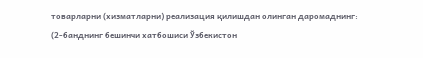товарларни (хизматларни) реализация қилишдан олинган даромаднинг:
(2-банднинг бешинчи хатбошиси Ўзбекистон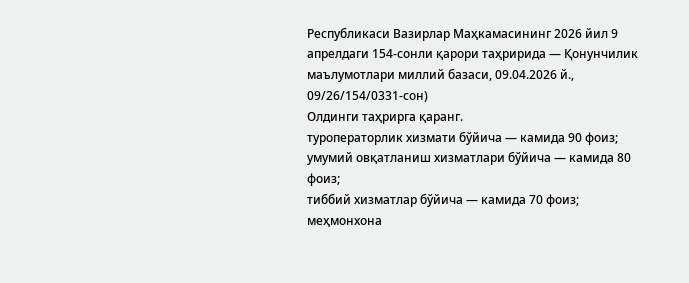Республикаси Вазирлар Маҳкамасининг 2026 йил 9 апрелдаги 154-сонли қарори таҳририда — Қонунчилик маълумотлари миллий базаси, 09.04.2026 й., 09/26/154/0331-сон)
Олдинги таҳрирга қаранг.
туроператорлик хизмати бўйича — камида 90 фоиз;
умумий овқатланиш хизматлари бўйича — камида 80 фоиз;
тиббий хизматлар бўйича — камида 70 фоиз;
меҳмонхона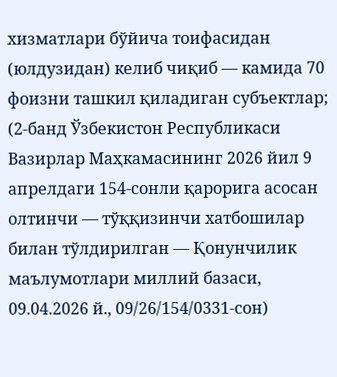хизматлари бўйича тоифасидан (юлдузидан) келиб чиқиб — камида 70 фоизни ташкил қиладиган субъектлар;
(2-банд Ўзбекистон Республикаси Вазирлар Маҳкамасининг 2026 йил 9 апрелдаги 154-сонли қарорига асосан олтинчи — тўққизинчи хатбошилар билан тўлдирилган — Қонунчилик маълумотлари миллий базаси, 09.04.2026 й., 09/26/154/0331-сон)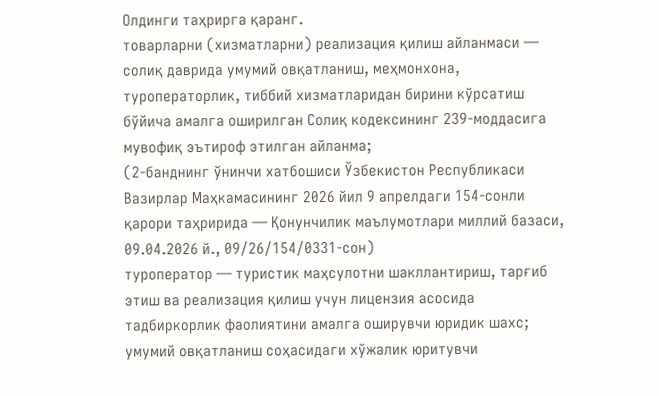Олдинги таҳрирга қаранг.
товарларни (хизматларни) реализация қилиш айланмаси — солиқ даврида умумий овқатланиш, меҳмонхона, туроператорлик, тиббий хизматларидан бирини кўрсатиш бўйича амалга оширилган Солиқ кодексининг 239-моддасига мувофиқ эътироф этилган айланма;
(2-банднинг ўнинчи хатбошиси Ўзбекистон Республикаси Вазирлар Маҳкамасининг 2026 йил 9 апрелдаги 154-сонли қарори таҳририда — Қонунчилик маълумотлари миллий базаси, 09.04.2026 й., 09/26/154/0331-сон)
туроператор — туристик маҳсулотни шакллантириш, тарғиб этиш ва реализация қилиш учун лицензия асосида тадбиркорлик фаолиятини амалга оширувчи юридик шахс;
умумий овқатланиш соҳасидаги хўжалик юритувчи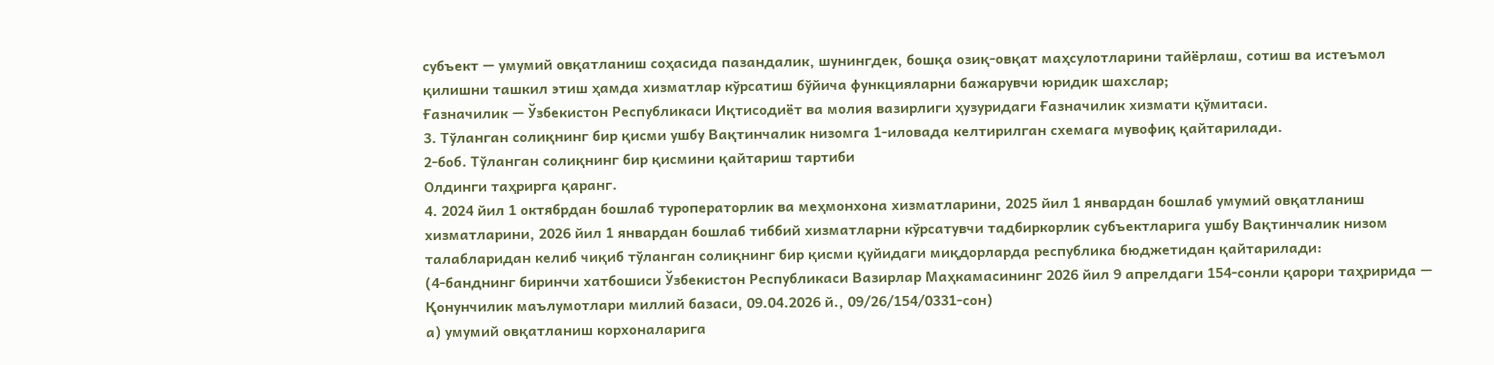субъект — умумий овқатланиш соҳасида пазандалик, шунингдек, бошқа озиқ-овқат маҳсулотларини тайёрлаш, сотиш ва истеъмол қилишни ташкил этиш ҳамда хизматлар кўрсатиш бўйича функцияларни бажарувчи юридик шахслар;
Ғазначилик — Ўзбекистон Республикаси Иқтисодиёт ва молия вазирлиги ҳузуридаги Ғазначилик хизмати қўмитаси.
3. Тўланган солиқнинг бир қисми ушбу Вақтинчалик низомга 1-иловада келтирилган схемага мувофиқ қайтарилади.
2-боб. Тўланган солиқнинг бир қисмини қайтариш тартиби
Олдинги таҳрирга қаранг.
4. 2024 йил 1 октябрдан бошлаб туроператорлик ва меҳмонхона хизматларини, 2025 йил 1 январдан бошлаб умумий овқатланиш хизматларини, 2026 йил 1 январдан бошлаб тиббий хизматларни кўрсатувчи тадбиркорлик субъектларига ушбу Вақтинчалик низом талабларидан келиб чиқиб тўланган солиқнинг бир қисми қуйидаги миқдорларда республика бюджетидан қайтарилади:
(4-банднинг биринчи хатбошиси Ўзбекистон Республикаси Вазирлар Маҳкамасининг 2026 йил 9 апрелдаги 154-сонли қарори таҳририда — Қонунчилик маълумотлари миллий базаси, 09.04.2026 й., 09/26/154/0331-сон)
а) умумий овқатланиш корхоналарига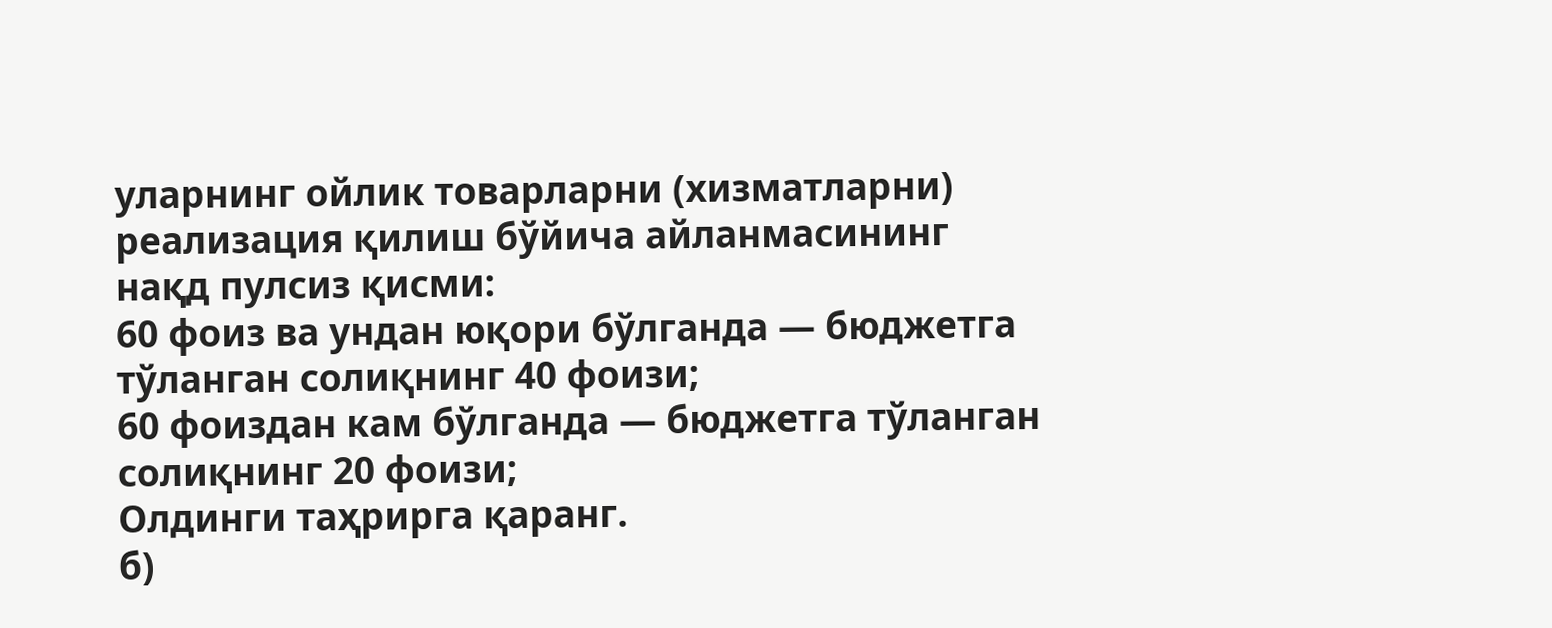уларнинг ойлик товарларни (хизматларни) реализация қилиш бўйича айланмасининг нақд пулсиз қисми:
60 фоиз ва ундан юқори бўлганда — бюджетга тўланган солиқнинг 40 фоизи;
60 фоиздан кам бўлганда — бюджетга тўланган солиқнинг 20 фоизи;
Олдинги таҳрирга қаранг.
б)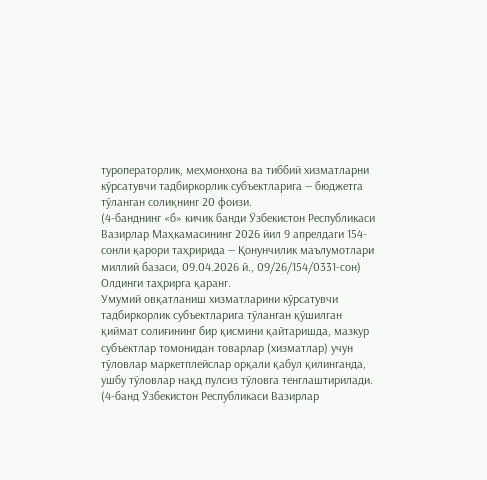туроператорлик, меҳмонхона ва тиббий хизматларни кўрсатувчи тадбиркорлик субъектларига — бюджетга тўланган солиқнинг 20 фоизи.
(4-банднинг «б» кичик банди Ўзбекистон Республикаси Вазирлар Маҳкамасининг 2026 йил 9 апрелдаги 154-сонли қарори таҳририда — Қонунчилик маълумотлари миллий базаси, 09.04.2026 й., 09/26/154/0331-сон)
Олдинги таҳрирга қаранг.
Умумий овқатланиш хизматларини кўрсатувчи тадбиркорлик субъектларига тўланган қўшилган қиймат солиғининг бир қисмини қайтаришда, мазкур субъектлар томонидан товарлар (хизматлар) учун тўловлар маркетплейслар орқали қабул қилинганда, ушбу тўловлар нақд пулсиз тўловга тенглаштирилади.
(4-банд Ўзбекистон Республикаси Вазирлар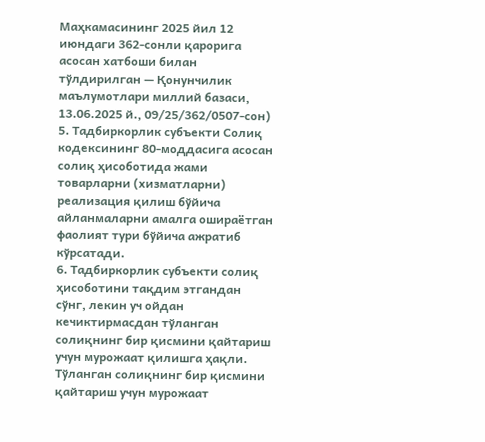Маҳкамасининг 2025 йил 12 июндаги 362-сонли қарорига асосан хатбоши билан тўлдирилган — Қонунчилик маълумотлари миллий базаси, 13.06.2025 й., 09/25/362/0507-сон)
5. Тадбиркорлик субъекти Солиқ кодексининг 80-моддасига асосан солиқ ҳисоботида жами товарларни (хизматларни) реализация қилиш бўйича айланмаларни амалга ошираётган фаолият тури бўйича ажратиб кўрсатади.
6. Тадбиркорлик субъекти солиқ ҳисоботини тақдим этгандан сўнг, лекин уч ойдан кечиктирмасдан тўланган солиқнинг бир қисмини қайтариш учун мурожаат қилишга ҳақли.
Тўланган солиқнинг бир қисмини қайтариш учун мурожаат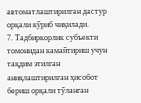автоматлаштирилган дастур орқали кўриб чиқилади.
7. Тадбиркорлик субъекти томонидан камайтириш учун тақдим этилган аниқлаштирилган ҳисобот бериш орқали тўланган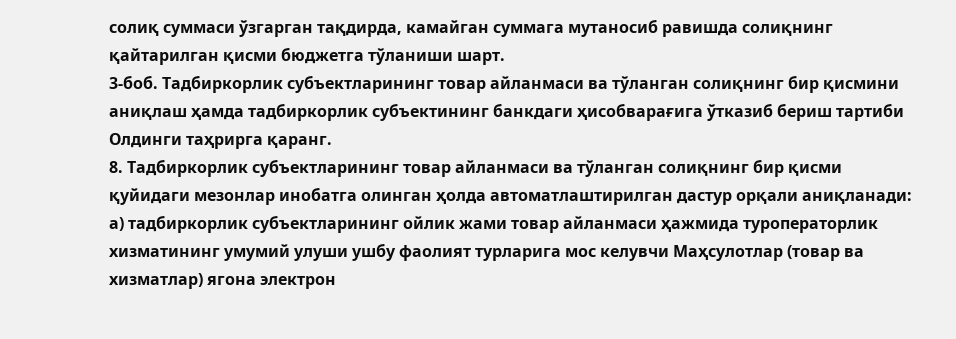солиқ суммаси ўзгарган тақдирда, камайган суммага мутаносиб равишда солиқнинг қайтарилган қисми бюджетга тўланиши шарт.
3-боб. Тадбиркорлик субъектларининг товар айланмаси ва тўланган солиқнинг бир қисмини аниқлаш ҳамда тадбиркорлик субъектининг банкдаги ҳисобварағига ўтказиб бериш тартиби
Олдинги таҳрирга қаранг.
8. Тадбиркорлик субъектларининг товар айланмаси ва тўланган солиқнинг бир қисми қуйидаги мезонлар инобатга олинган ҳолда автоматлаштирилган дастур орқали аниқланади:
а) тадбиркорлик субъектларининг ойлик жами товар айланмаси ҳажмида туроператорлик хизматининг умумий улуши ушбу фаолият турларига мос келувчи Маҳсулотлар (товар ва хизматлар) ягона электрон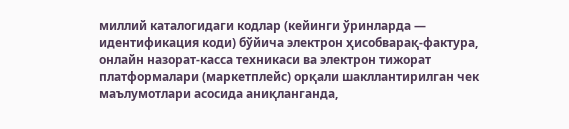миллий каталогидаги кодлар (кейинги ўринларда — идентификация коди) бўйича электрон ҳисобварақ-фактура, онлайн назорат-касса техникаси ва электрон тижорат платформалари (маркетплейс) орқали шакллантирилган чек маълумотлари асосида аниқланганда,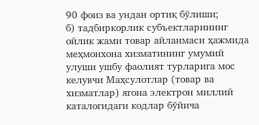90 фоиз ва ундан ортиқ бўлиши;
б) тадбиркорлик субъектларининг ойлик жами товар айланмаси ҳажмида меҳмонхона хизматининг умумий улуши ушбу фаолият турларига мос келувчи Маҳсулотлар (товар ва хизматлар) ягона электрон миллий каталогидаги кодлар бўйича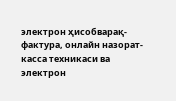электрон ҳисобварақ-фактура, онлайн назорат-касса техникаси ва электрон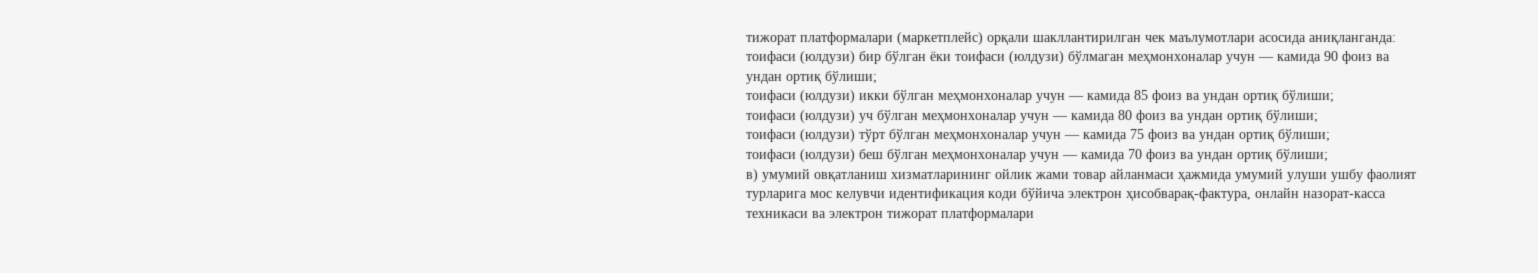тижорат платформалари (маркетплейс) орқали шакллантирилган чек маълумотлари асосида аниқланганда:
тоифаси (юлдузи) бир бўлган ёки тоифаси (юлдузи) бўлмаган меҳмонхоналар учун — камида 90 фоиз ва ундан ортиқ бўлиши;
тоифаси (юлдузи) икки бўлган меҳмонхоналар учун — камида 85 фоиз ва ундан ортиқ бўлиши;
тоифаси (юлдузи) уч бўлган меҳмонхоналар учун — камида 80 фоиз ва ундан ортиқ бўлиши;
тоифаси (юлдузи) тўрт бўлган меҳмонхоналар учун — камида 75 фоиз ва ундан ортиқ бўлиши;
тоифаси (юлдузи) беш бўлган меҳмонхоналар учун — камида 70 фоиз ва ундан ортиқ бўлиши;
в) умумий овқатланиш хизматларининг ойлик жами товар айланмаси ҳажмида умумий улуши ушбу фаолият турларига мос келувчи идентификация коди бўйича электрон ҳисобварақ-фактура, онлайн назорат-касса техникаси ва электрон тижорат платформалари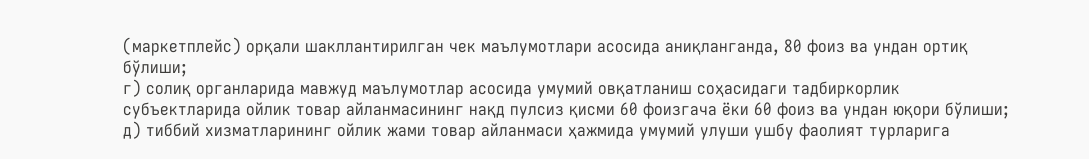(маркетплейс) орқали шакллантирилган чек маълумотлари асосида аниқланганда, 80 фоиз ва ундан ортиқ бўлиши;
г) солиқ органларида мавжуд маълумотлар асосида умумий овқатланиш соҳасидаги тадбиркорлик субъектларида ойлик товар айланмасининг нақд пулсиз қисми 60 фоизгача ёки 60 фоиз ва ундан юқори бўлиши;
д) тиббий хизматларининг ойлик жами товар айланмаси ҳажмида умумий улуши ушбу фаолият турларига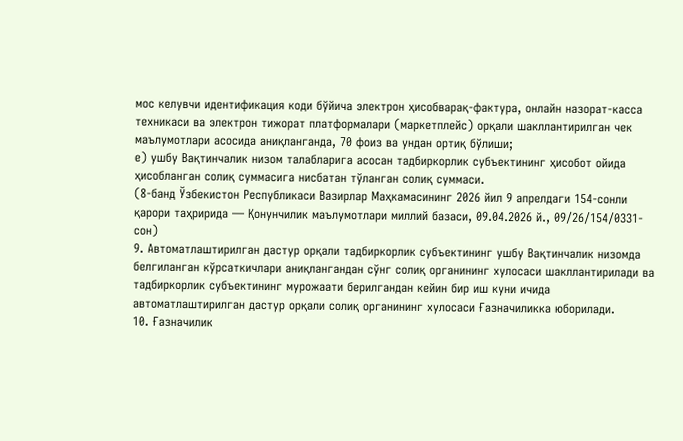мос келувчи идентификация коди бўйича электрон ҳисобварақ-фактура, онлайн назорат-касса техникаси ва электрон тижорат платформалари (маркетплейс) орқали шакллантирилган чек маълумотлари асосида аниқланганда, 70 фоиз ва ундан ортиқ бўлиши;
е) ушбу Вақтинчалик низом талабларига асосан тадбиркорлик субъектининг ҳисобот ойида ҳисобланган солиқ суммасига нисбатан тўланган солиқ суммаси.
(8-банд Ўзбекистон Республикаси Вазирлар Маҳкамасининг 2026 йил 9 апрелдаги 154-сонли қарори таҳририда — Қонунчилик маълумотлари миллий базаси, 09.04.2026 й., 09/26/154/0331-сон)
9. Автоматлаштирилган дастур орқали тадбиркорлик субъектининг ушбу Вақтинчалик низомда белгиланган кўрсаткичлари аниқлангандан сўнг солиқ органининг хулосаси шакллантирилади ва тадбиркорлик субъектининг мурожаати берилгандан кейин бир иш куни ичида автоматлаштирилган дастур орқали солиқ органининг хулосаси Ғазначиликка юборилади.
10. Ғазначилик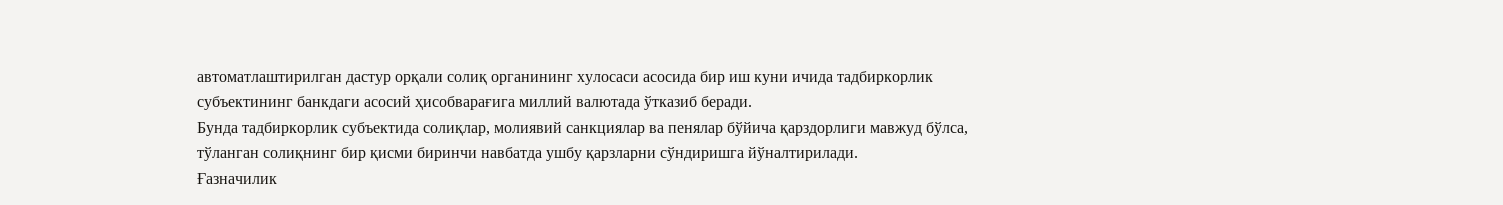автоматлаштирилган дастур орқали солиқ органининг хулосаси асосида бир иш куни ичида тадбиркорлик субъектининг банкдаги асосий ҳисобварағига миллий валютада ўтказиб беради.
Бунда тадбиркорлик субъектида солиқлар, молиявий санкциялар ва пенялар бўйича қарздорлиги мавжуд бўлса, тўланган солиқнинг бир қисми биринчи навбатда ушбу қарзларни сўндиришга йўналтирилади.
Ғазначилик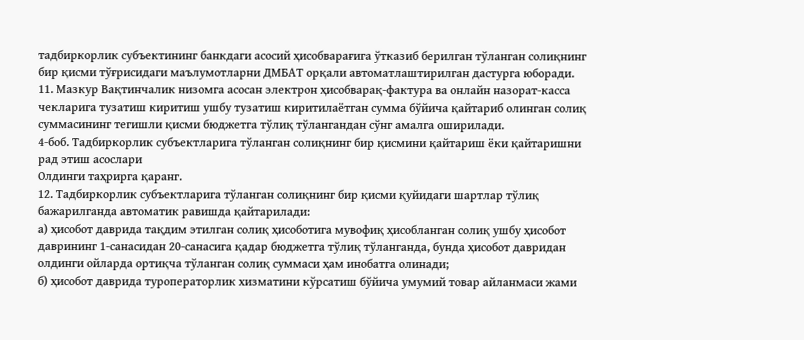тадбиркорлик субъектининг банкдаги асосий ҳисобварағига ўтказиб берилган тўланган солиқнинг бир қисми тўғрисидаги маълумотларни ДМБАТ орқали автоматлаштирилган дастурга юборади.
11. Мазкур Вақтинчалик низомга асосан электрон ҳисобварақ-фактура ва онлайн назорат-касса чекларига тузатиш киритиш ушбу тузатиш киритилаётган сумма бўйича қайтариб олинган солиқ суммасининг тегишли қисми бюджетга тўлиқ тўлангандан сўнг амалга оширилади.
4-боб. Тадбиркорлик субъектларига тўланган солиқнинг бир қисмини қайтариш ёки қайтаришни рад этиш асослари
Олдинги таҳрирга қаранг.
12. Тадбиркорлик субъектларига тўланган солиқнинг бир қисми қуйидаги шартлар тўлиқ бажарилганда автоматик равишда қайтарилади:
а) ҳисобот даврида тақдим этилган солиқ ҳисоботига мувофиқ ҳисобланган солиқ ушбу ҳисобот даврининг 1-санасидан 20-санасига қадар бюджетга тўлиқ тўланганда, бунда ҳисобот давридан олдинги ойларда ортиқча тўланган солиқ суммаси ҳам инобатга олинади;
б) ҳисобот даврида туроператорлик хизматини кўрсатиш бўйича умумий товар айланмаси жами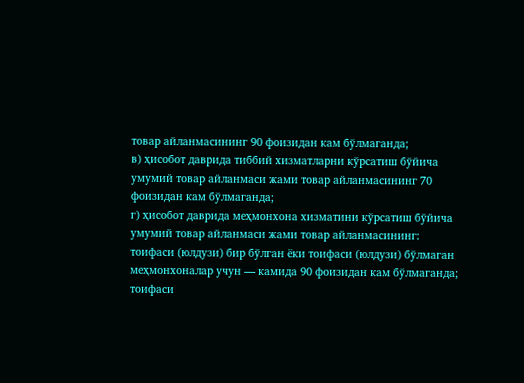товар айланмасининг 90 фоизидан кам бўлмаганда;
в) ҳисобот даврида тиббий хизматларни кўрсатиш бўйича умумий товар айланмаси жами товар айланмасининг 70 фоизидан кам бўлмаганда;
г) ҳисобот даврида меҳмонхона хизматини кўрсатиш бўйича умумий товар айланмаси жами товар айланмасининг:
тоифаси (юлдузи) бир бўлган ёки тоифаси (юлдузи) бўлмаган меҳмонхоналар учун — камида 90 фоизидан кам бўлмаганда;
тоифаси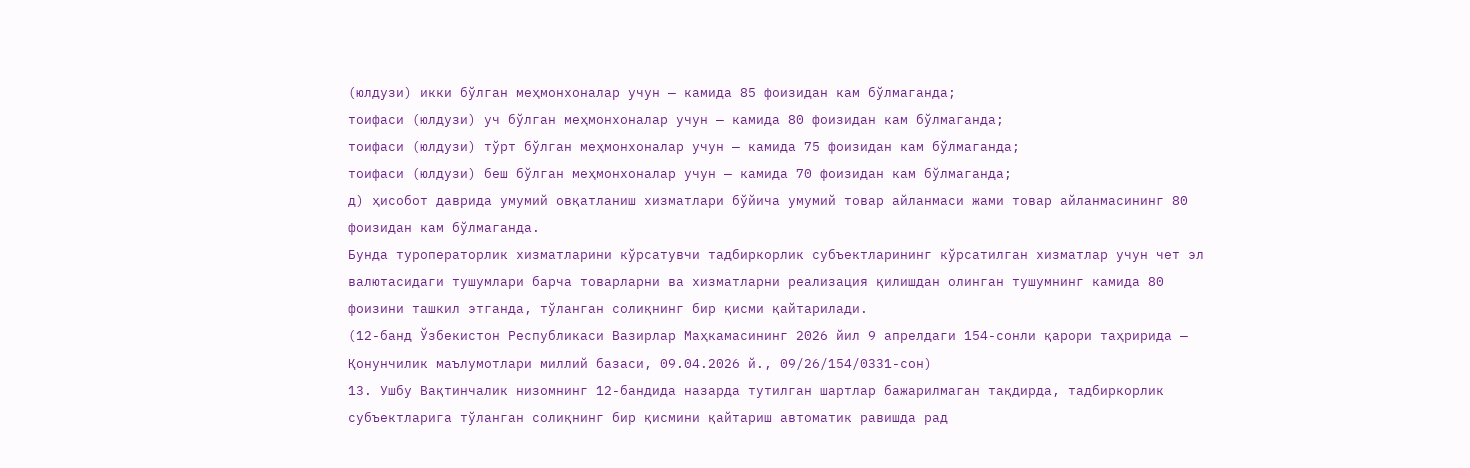(юлдузи) икки бўлган меҳмонхоналар учун — камида 85 фоизидан кам бўлмаганда;
тоифаси (юлдузи) уч бўлган меҳмонхоналар учун — камида 80 фоизидан кам бўлмаганда;
тоифаси (юлдузи) тўрт бўлган меҳмонхоналар учун — камида 75 фоизидан кам бўлмаганда;
тоифаси (юлдузи) беш бўлган меҳмонхоналар учун — камида 70 фоизидан кам бўлмаганда;
д) ҳисобот даврида умумий овқатланиш хизматлари бўйича умумий товар айланмаси жами товар айланмасининг 80 фоизидан кам бўлмаганда.
Бунда туроператорлик хизматларини кўрсатувчи тадбиркорлик субъектларининг кўрсатилган хизматлар учун чет эл валютасидаги тушумлари барча товарларни ва хизматларни реализация қилишдан олинган тушумнинг камида 80 фоизини ташкил этганда, тўланган солиқнинг бир қисми қайтарилади.
(12-банд Ўзбекистон Республикаси Вазирлар Маҳкамасининг 2026 йил 9 апрелдаги 154-сонли қарори таҳририда — Қонунчилик маълумотлари миллий базаси, 09.04.2026 й., 09/26/154/0331-сон)
13. Ушбу Вақтинчалик низомнинг 12-бандида назарда тутилган шартлар бажарилмаган тақдирда, тадбиркорлик субъектларига тўланган солиқнинг бир қисмини қайтариш автоматик равишда рад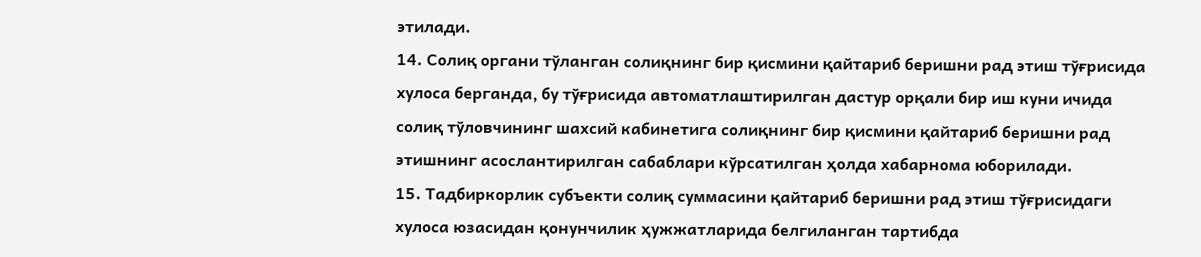этилади.
14. Солиқ органи тўланган солиқнинг бир қисмини қайтариб беришни рад этиш тўғрисида хулоса берганда, бу тўғрисида автоматлаштирилган дастур орқали бир иш куни ичида солиқ тўловчининг шахсий кабинетига солиқнинг бир қисмини қайтариб беришни рад этишнинг асослантирилган сабаблари кўрсатилган ҳолда хабарнома юборилади.
15. Тадбиркорлик субъекти солиқ суммасини қайтариб беришни рад этиш тўғрисидаги хулоса юзасидан қонунчилик ҳужжатларида белгиланган тартибда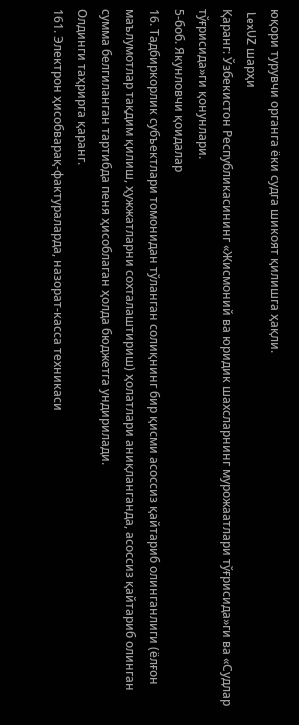юқори турувчи органга ёки судга шикоят қилишга ҳақли.
 LexUZ шарҳи
Қаранг: Ўзбекистон Республикасининг «Жисмоний ва юридик шахсларнинг мурожаатлари тўғрисида»ги ва «Судлар тўғрисида»ги қонунлари.
5-боб. Якунловчи қоидалар
16. Тадбиркорлик субъектлари томонидан тўланган солиқнинг бир қисми асоссиз қайтариб олинганлиги (ёлғон маълумотлар тақдим қилиш, ҳужжатларни сохталаштириш) ҳолатлари аниқланганда, асоссиз қайтариб олинган сумма белгиланган тартибда пеня ҳисоблаган ҳолда бюджетга ундирилади.
Олдинги таҳрирга қаранг.
161. Электрон ҳисобварақ-фактураларда, назорат-касса техникаси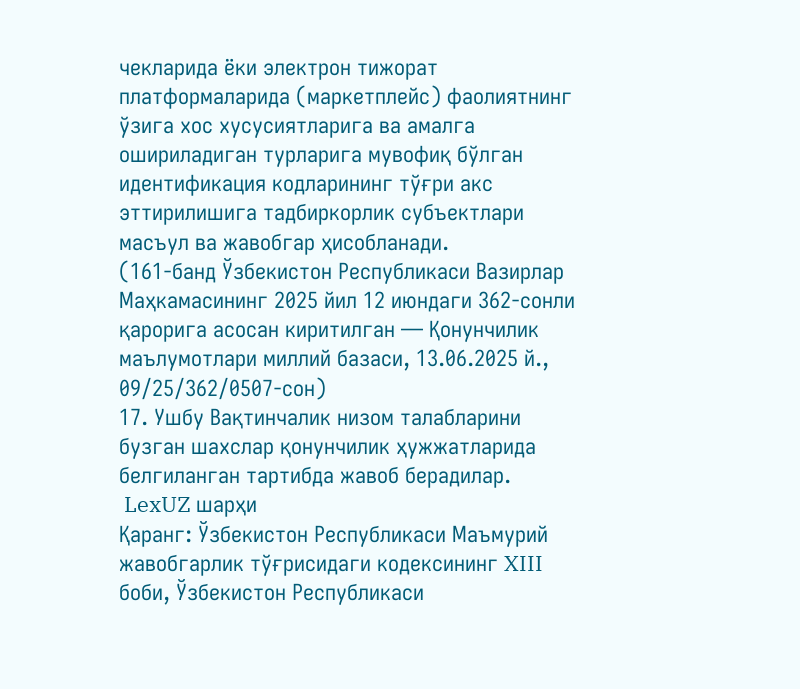чекларида ёки электрон тижорат платформаларида (маркетплейс) фаолиятнинг ўзига хос хусусиятларига ва амалга ошириладиган турларига мувофиқ бўлган идентификация кодларининг тўғри акс эттирилишига тадбиркорлик субъектлари масъул ва жавобгар ҳисобланади.
(161-банд Ўзбекистон Республикаси Вазирлар Маҳкамасининг 2025 йил 12 июндаги 362-сонли қарорига асосан киритилган — Қонунчилик маълумотлари миллий базаси, 13.06.2025 й., 09/25/362/0507-сон)
17. Ушбу Вақтинчалик низом талабларини бузган шахслар қонунчилик ҳужжатларида белгиланган тартибда жавоб берадилар.
 LexUZ шарҳи
Қаранг: Ўзбекистон Республикаси Маъмурий жавобгарлик тўғрисидаги кодексининг XIII боби, Ўзбекистон Республикаси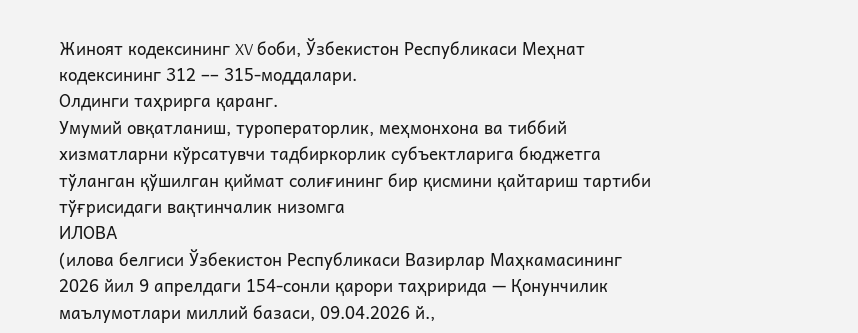Жиноят кодексининг XV боби, Ўзбекистон Республикаси Меҳнат кодексининг 312 –– 315-моддалари.
Олдинги таҳрирга қаранг.
Умумий овқатланиш, туроператорлик, меҳмонхона ва тиббий хизматларни кўрсатувчи тадбиркорлик субъектларига бюджетга тўланган қўшилган қиймат солиғининг бир қисмини қайтариш тартиби тўғрисидаги вақтинчалик низомга
ИЛОВА
(илова белгиси Ўзбекистон Республикаси Вазирлар Маҳкамасининг 2026 йил 9 апрелдаги 154-сонли қарори таҳририда — Қонунчилик маълумотлари миллий базаси, 09.04.2026 й.,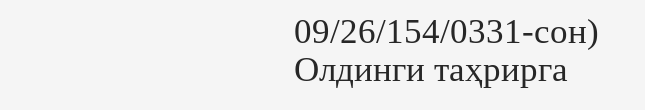09/26/154/0331-сон)
Олдинги таҳрирга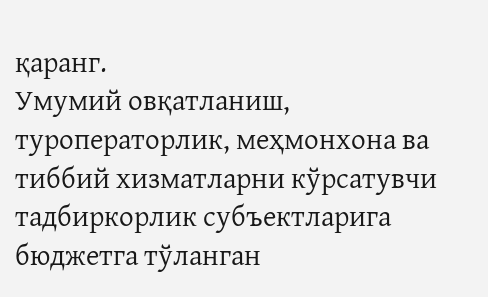қаранг.
Умумий овқатланиш, туроператорлик, меҳмонхона ва тиббий хизматларни кўрсатувчи тадбиркорлик субъектларига бюджетга тўланган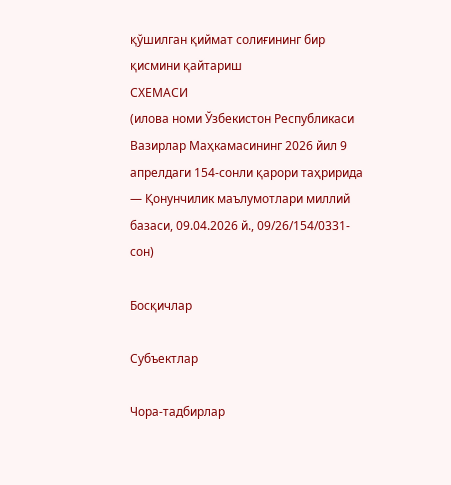қўшилган қиймат солиғининг бир қисмини қайтариш
СХЕМАСИ
(илова номи Ўзбекистон Республикаси Вазирлар Маҳкамасининг 2026 йил 9 апрелдаги 154-сонли қарори таҳририда — Қонунчилик маълумотлари миллий базаси, 09.04.2026 й., 09/26/154/0331-сон)

Босқичлар

Субъектлар

Чора-тадбирлар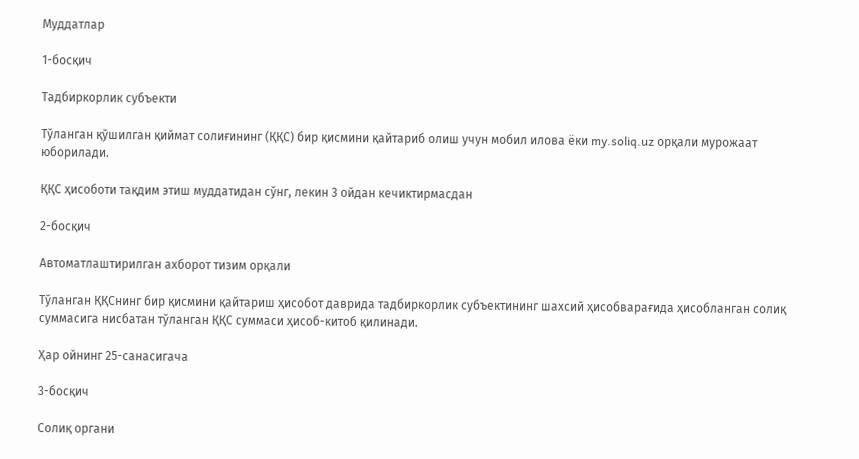Муддатлар

1-босқич

Тадбиркорлик субъекти

Тўланган қўшилган қиймат солиғининг (ҚҚС) бир қисмини қайтариб олиш учун мобил илова ёки my.soliq.uz орқали мурожаат юборилади.

ҚҚС ҳисоботи тақдим этиш муддатидан сўнг, лекин 3 ойдан кечиктирмасдан

2-босқич

Автоматлаштирилган ахборот тизим орқали

Тўланган ҚҚСнинг бир қисмини қайтариш ҳисобот даврида тадбиркорлик субъектининг шахсий ҳисобварағида ҳисобланган солиқ суммасига нисбатан тўланган ҚҚС суммаси ҳисоб-китоб қилинади.

Ҳар ойнинг 25-санасигача

3-босқич

Солиқ органи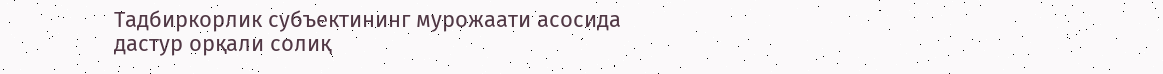Тадбиркорлик субъектининг мурожаати асосида дастур орқали солиқ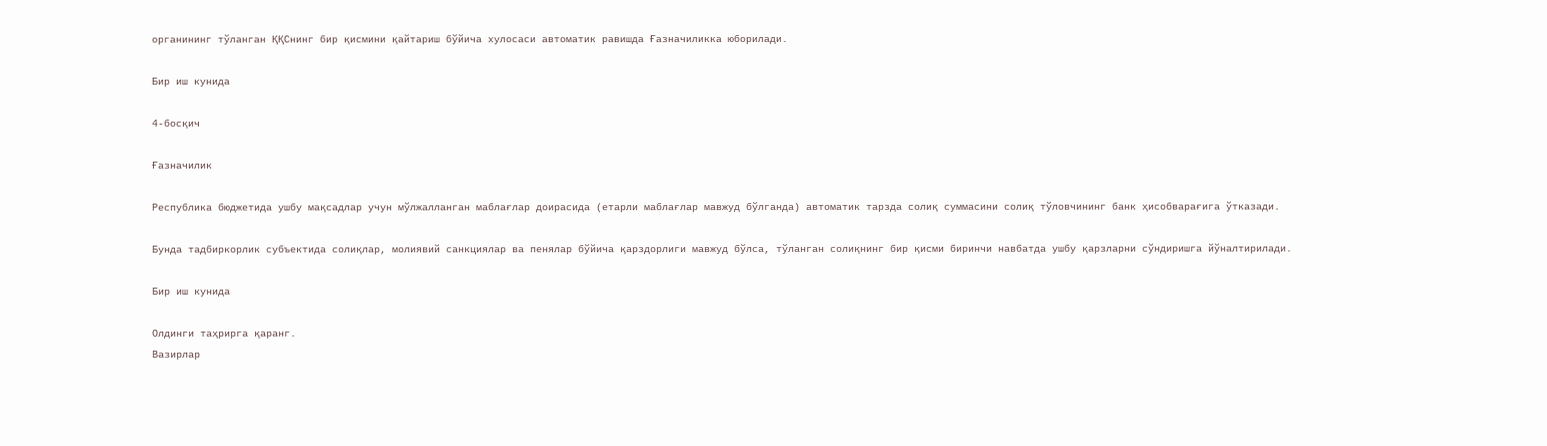органининг тўланган ҚҚСнинг бир қисмини қайтариш бўйича хулосаси автоматик равишда Ғазначиликка юборилади.

Бир иш кунида

4-босқич

Ғазначилик

Республика бюджетида ушбу мақсадлар учун мўлжалланган маблағлар доирасида (етарли маблағлар мавжуд бўлганда) автоматик тарзда солиқ суммасини солиқ тўловчининг банк ҳисобварағига ўтказади.

Бунда тадбиркорлик субъектида солиқлар, молиявий санкциялар ва пенялар бўйича қарздорлиги мавжуд бўлса, тўланган солиқнинг бир қисми биринчи навбатда ушбу қарзларни сўндиришга йўналтирилади.

Бир иш кунида

Олдинги таҳрирга қаранг.
Вазирлар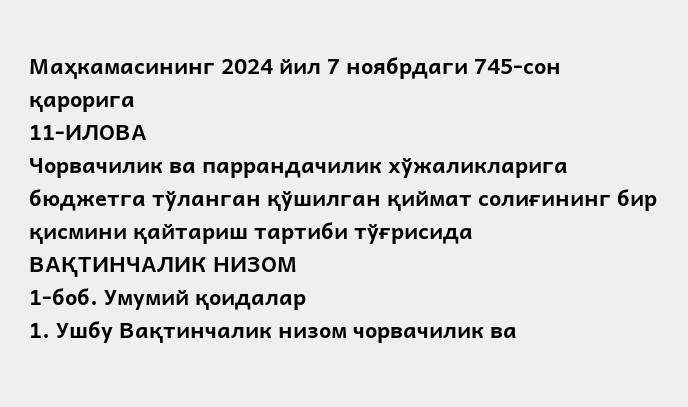Маҳкамасининг 2024 йил 7 ноябрдаги 745-сон қарорига
11-ИЛОВА
Чорвачилик ва паррандачилик хўжаликларига бюджетга тўланган қўшилган қиймат солиғининг бир қисмини қайтариш тартиби тўғрисида
ВАҚТИНЧАЛИК НИЗОМ
1-боб. Умумий қоидалар
1. Ушбу Вақтинчалик низом чорвачилик ва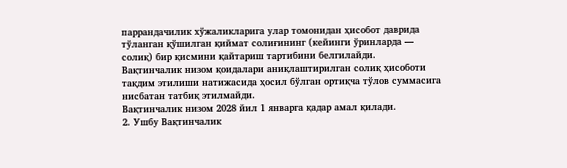паррандачилик хўжаликларига улар томонидан ҳисобот даврида тўланган қўшилган қиймат солиғининг (кейинги ўринларда — солиқ) бир қисмини қайтариш тартибини белгилайди.
Вақтинчалик низом қоидалари аниқлаштирилган солиқ ҳисоботи тақдим этилиши натижасида ҳосил бўлган ортиқча тўлов суммасига нисбатан татбиқ этилмайди.
Вақтинчалик низом 2028 йил 1 январга қадар амал қилади.
2. Ушбу Вақтинчалик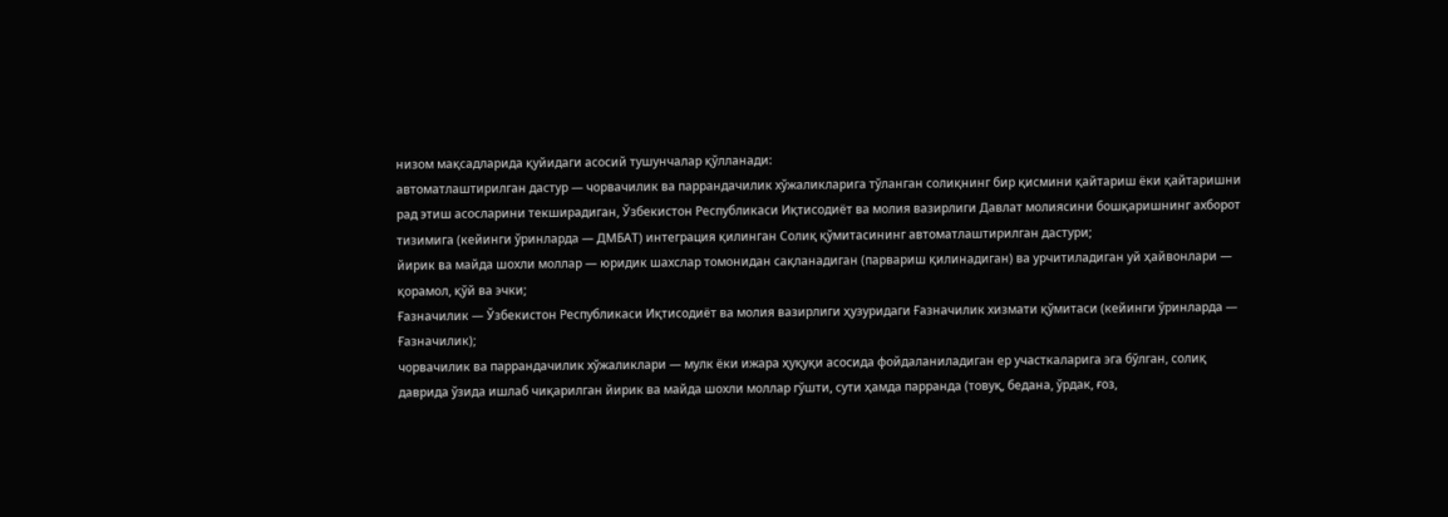низом мақсадларида қуйидаги асосий тушунчалар қўлланади:
автоматлаштирилган дастур — чорвачилик ва паррандачилик хўжаликларига тўланган солиқнинг бир қисмини қайтариш ёки қайтаришни рад этиш асосларини текширадиган, Ўзбекистон Республикаси Иқтисодиёт ва молия вазирлиги Давлат молиясини бошқаришнинг ахборот тизимига (кейинги ўринларда — ДМБАТ) интеграция қилинган Солиқ қўмитасининг автоматлаштирилган дастури;
йирик ва майда шохли моллар — юридик шахслар томонидан сақланадиган (парвариш қилинадиган) ва урчитиладиган уй ҳайвонлари — қорамол, қўй ва эчки;
Ғазначилик — Ўзбекистон Республикаси Иқтисодиёт ва молия вазирлиги ҳузуридаги Ғазначилик хизмати қўмитаси (кейинги ўринларда — Ғазначилик);
чорвачилик ва паррандачилик хўжаликлари — мулк ёки ижара ҳуқуқи асосида фойдаланиладиган ер участкаларига эга бўлган, солиқ даврида ўзида ишлаб чиқарилган йирик ва майда шохли моллар гўшти, сути ҳамда парранда (товуқ, бедана, ўрдак, ғоз,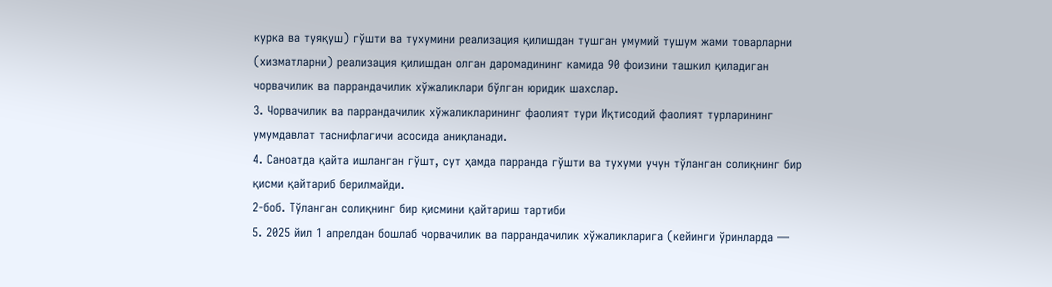курка ва туяқуш) гўшти ва тухумини реализация қилишдан тушган умумий тушум жами товарларни (хизматларни) реализация қилишдан олган даромадининг камида 90 фоизини ташкил қиладиган чорвачилик ва паррандачилик хўжаликлари бўлган юридик шахслар.
3. Чорвачилик ва паррандачилик хўжаликларининг фаолият тури Иқтисодий фаолият турларининг умумдавлат таснифлагичи асосида аниқланади.
4. Саноатда қайта ишланган гўшт, сут ҳамда парранда гўшти ва тухуми учун тўланган солиқнинг бир қисми қайтариб берилмайди.
2-боб. Тўланган солиқнинг бир қисмини қайтариш тартиби
5. 2025 йил 1 апрелдан бошлаб чорвачилик ва паррандачилик хўжаликларига (кейинги ўринларда —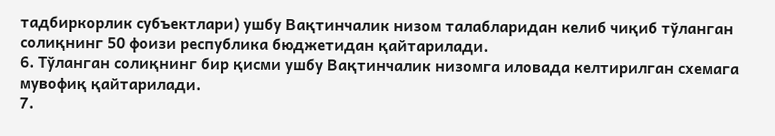тадбиркорлик субъектлари) ушбу Вақтинчалик низом талабларидан келиб чиқиб тўланган солиқнинг 50 фоизи республика бюджетидан қайтарилади.
6. Тўланган солиқнинг бир қисми ушбу Вақтинчалик низомга иловада келтирилган схемага мувофиқ қайтарилади.
7.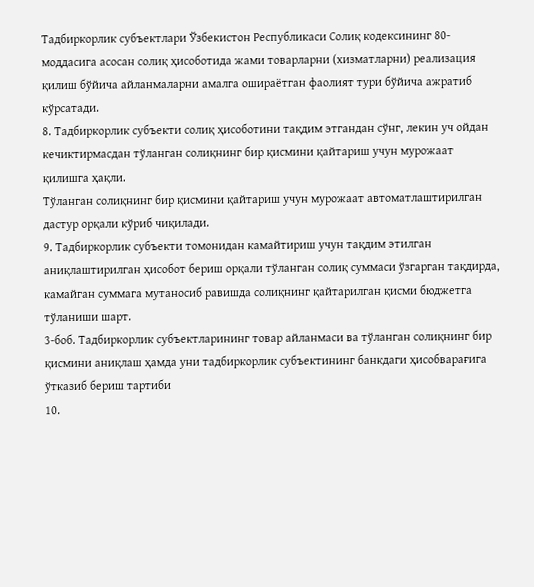Тадбиркорлик субъектлари Ўзбекистон Республикаси Солиқ кодексининг 80-моддасига асосан солиқ ҳисоботида жами товарларни (хизматларни) реализация қилиш бўйича айланмаларни амалга ошираётган фаолият тури бўйича ажратиб кўрсатади.
8. Тадбиркорлик субъекти солиқ ҳисоботини тақдим этгандан сўнг, лекин уч ойдан кечиктирмасдан тўланган солиқнинг бир қисмини қайтариш учун мурожаат қилишга ҳақли.
Тўланган солиқнинг бир қисмини қайтариш учун мурожаат автоматлаштирилган дастур орқали кўриб чиқилади.
9. Тадбиркорлик субъекти томонидан камайтириш учун тақдим этилган аниқлаштирилган ҳисобот бериш орқали тўланган солиқ суммаси ўзгарган тақдирда, камайган суммага мутаносиб равишда солиқнинг қайтарилган қисми бюджетга тўланиши шарт.
3-боб. Тадбиркорлик субъектларининг товар айланмаси ва тўланган солиқнинг бир қисмини аниқлаш ҳамда уни тадбиркорлик субъектининг банкдаги ҳисобварағига ўтказиб бериш тартиби
10.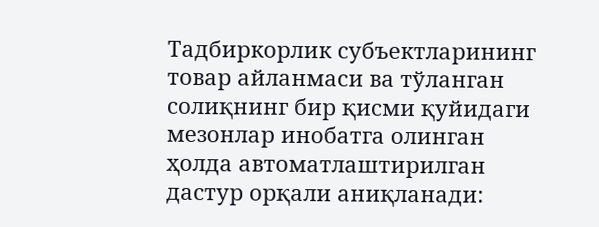Тадбиркорлик субъектларининг товар айланмаси ва тўланган солиқнинг бир қисми қуйидаги мезонлар инобатга олинган ҳолда автоматлаштирилган дастур орқали аниқланади: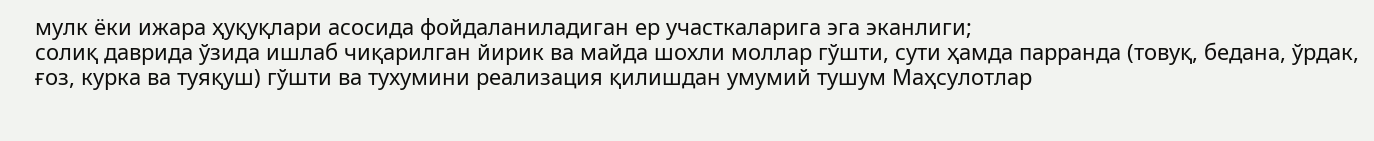мулк ёки ижара ҳуқуқлари асосида фойдаланиладиган ер участкаларига эга эканлиги;
солиқ даврида ўзида ишлаб чиқарилган йирик ва майда шохли моллар гўшти, сути ҳамда парранда (товуқ, бедана, ўрдак, ғоз, курка ва туяқуш) гўшти ва тухумини реализация қилишдан умумий тушум Маҳсулотлар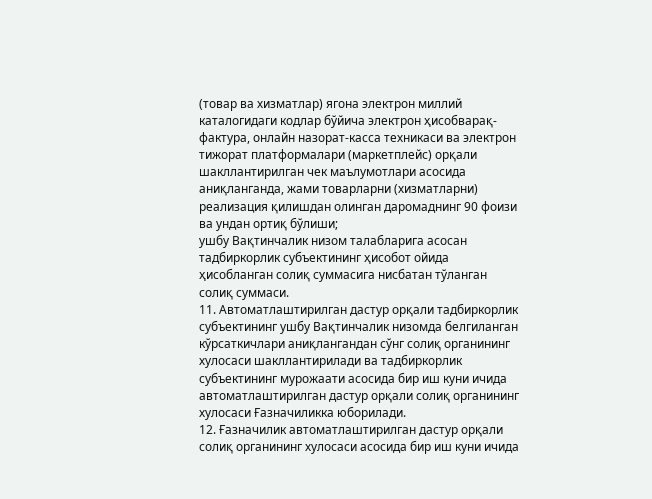(товар ва хизматлар) ягона электрон миллий каталогидаги кодлар бўйича электрон ҳисобварақ-фактура, онлайн назорат-касса техникаси ва электрон тижорат платформалари (маркетплейс) орқали шакллантирилган чек маълумотлари асосида аниқланганда, жами товарларни (хизматларни) реализация қилишдан олинган даромаднинг 90 фоизи ва ундан ортиқ бўлиши;
ушбу Вақтинчалик низом талабларига асосан тадбиркорлик субъектининг ҳисобот ойида ҳисобланган солиқ суммасига нисбатан тўланган солиқ суммаси.
11. Автоматлаштирилган дастур орқали тадбиркорлик субъектининг ушбу Вақтинчалик низомда белгиланган кўрсаткичлари аниқлангандан сўнг солиқ органининг хулосаси шакллантирилади ва тадбиркорлик субъектининг мурожаати асосида бир иш куни ичида автоматлаштирилган дастур орқали солиқ органининг хулосаси Ғазначиликка юборилади.
12. Ғазначилик автоматлаштирилган дастур орқали солиқ органининг хулосаси асосида бир иш куни ичида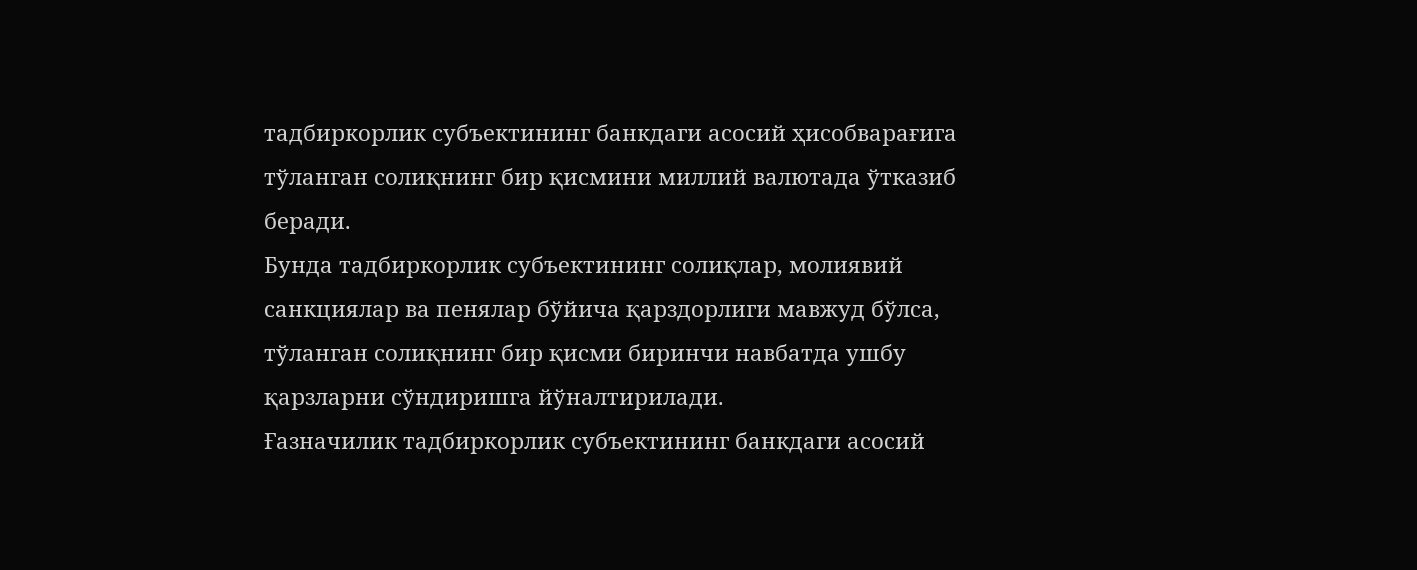тадбиркорлик субъектининг банкдаги асосий ҳисобварағига тўланган солиқнинг бир қисмини миллий валютада ўтказиб беради.
Бунда тадбиркорлик субъектининг солиқлар, молиявий санкциялар ва пенялар бўйича қарздорлиги мавжуд бўлса, тўланган солиқнинг бир қисми биринчи навбатда ушбу қарзларни сўндиришга йўналтирилади.
Ғазначилик тадбиркорлик субъектининг банкдаги асосий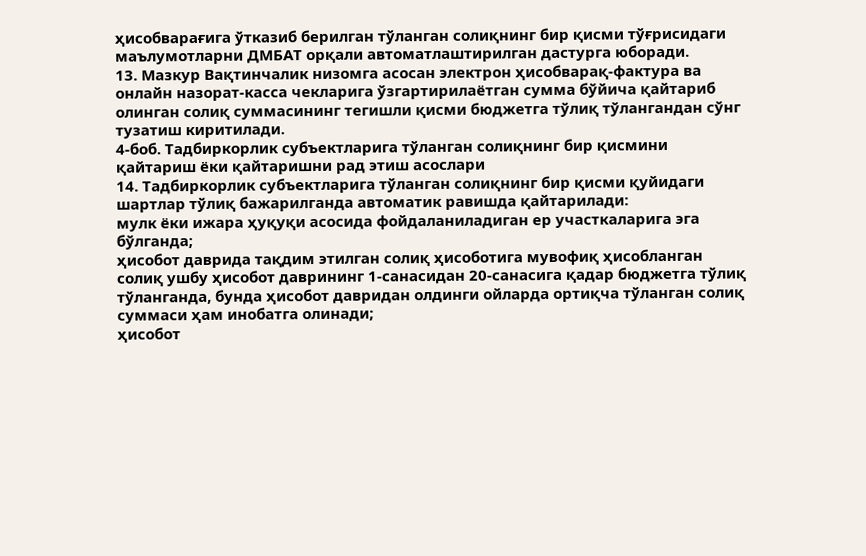ҳисобварағига ўтказиб берилган тўланган солиқнинг бир қисми тўғрисидаги маълумотларни ДМБАТ орқали автоматлаштирилган дастурга юборади.
13. Мазкур Вақтинчалик низомга асосан электрон ҳисобварақ-фактура ва онлайн назорат-касса чекларига ўзгартирилаётган сумма бўйича қайтариб олинган солиқ суммасининг тегишли қисми бюджетга тўлиқ тўлангандан сўнг тузатиш киритилади.
4-боб. Тадбиркорлик субъектларига тўланган солиқнинг бир қисмини қайтариш ёки қайтаришни рад этиш асослари
14. Тадбиркорлик субъектларига тўланган солиқнинг бир қисми қуйидаги шартлар тўлиқ бажарилганда автоматик равишда қайтарилади:
мулк ёки ижара ҳуқуқи асосида фойдаланиладиган ер участкаларига эга бўлганда;
ҳисобот даврида тақдим этилган солиқ ҳисоботига мувофиқ ҳисобланган солиқ ушбу ҳисобот даврининг 1-санасидан 20-санасига қадар бюджетга тўлиқ тўланганда, бунда ҳисобот давридан олдинги ойларда ортиқча тўланган солиқ суммаси ҳам инобатга олинади;
ҳисобот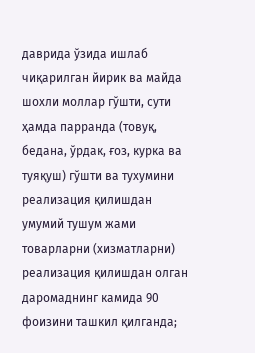даврида ўзида ишлаб чиқарилган йирик ва майда шохли моллар гўшти, сути ҳамда парранда (товуқ, бедана, ўрдак, ғоз, курка ва туяқуш) гўшти ва тухумини реализация қилишдан умумий тушум жами товарларни (хизматларни) реализация қилишдан олган даромаднинг камида 90 фоизини ташкил қилганда;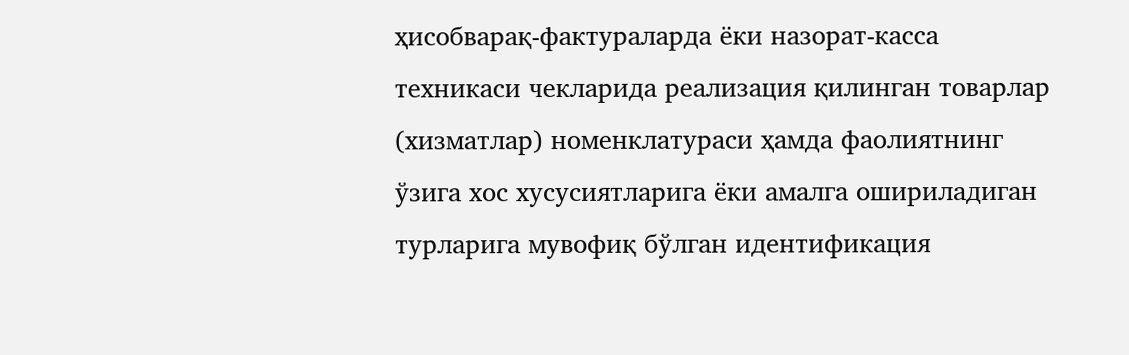ҳисобварақ-фактураларда ёки назорат-касса техникаси чекларида реализация қилинган товарлар (хизматлар) номенклатураси ҳамда фаолиятнинг ўзига хос хусусиятларига ёки амалга ошириладиган турларига мувофиқ бўлган идентификация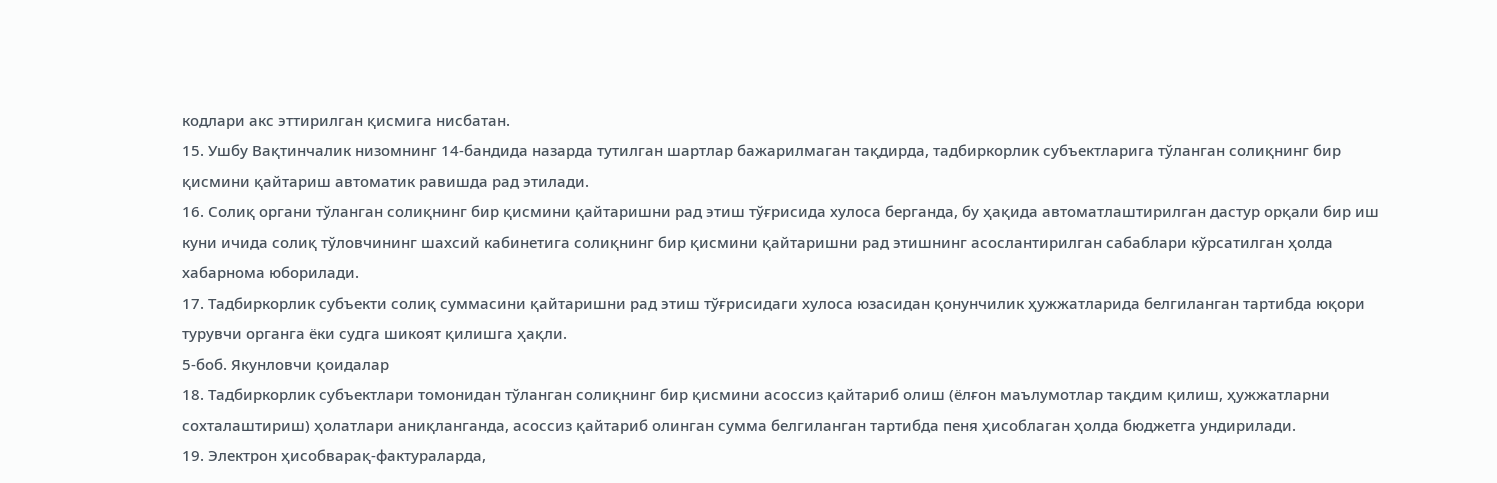кодлари акс эттирилган қисмига нисбатан.
15. Ушбу Вақтинчалик низомнинг 14-бандида назарда тутилган шартлар бажарилмаган тақдирда, тадбиркорлик субъектларига тўланган солиқнинг бир қисмини қайтариш автоматик равишда рад этилади.
16. Солиқ органи тўланган солиқнинг бир қисмини қайтаришни рад этиш тўғрисида хулоса берганда, бу ҳақида автоматлаштирилган дастур орқали бир иш куни ичида солиқ тўловчининг шахсий кабинетига солиқнинг бир қисмини қайтаришни рад этишнинг асослантирилган сабаблари кўрсатилган ҳолда хабарнома юборилади.
17. Тадбиркорлик субъекти солиқ суммасини қайтаришни рад этиш тўғрисидаги хулоса юзасидан қонунчилик ҳужжатларида белгиланган тартибда юқори турувчи органга ёки судга шикоят қилишга ҳақли.
5-боб. Якунловчи қоидалар
18. Тадбиркорлик субъектлари томонидан тўланган солиқнинг бир қисмини асоссиз қайтариб олиш (ёлғон маълумотлар тақдим қилиш, ҳужжатларни сохталаштириш) ҳолатлари аниқланганда, асоссиз қайтариб олинган сумма белгиланган тартибда пеня ҳисоблаган ҳолда бюджетга ундирилади.
19. Электрон ҳисобварақ-фактураларда,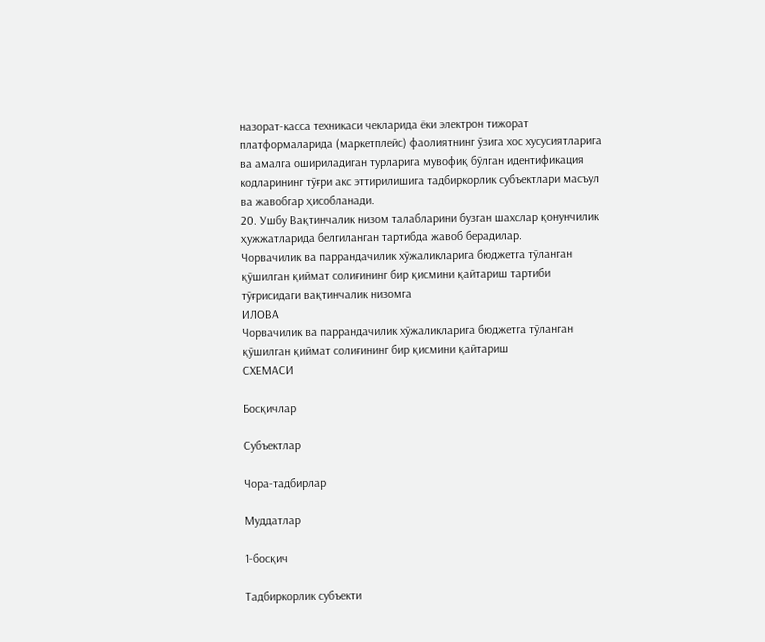назорат-касса техникаси чекларида ёки электрон тижорат платформаларида (маркетплейс) фаолиятнинг ўзига хос хусусиятларига ва амалга ошириладиган турларига мувофиқ бўлган идентификация кодларининг тўғри акс эттирилишига тадбиркорлик субъектлари масъул ва жавобгар ҳисобланади.
20. Ушбу Вақтинчалик низом талабларини бузган шахслар қонунчилик ҳужжатларида белгиланган тартибда жавоб берадилар.
Чорвачилик ва паррандачилик хўжаликларига бюджетга тўланган қўшилган қиймат солиғининг бир қисмини қайтариш тартиби тўғрисидаги вақтинчалик низомга
ИЛОВА
Чорвачилик ва паррандачилик хўжаликларига бюджетга тўланган қўшилган қиймат солиғининг бир қисмини қайтариш
СХЕМАСИ

Босқичлар

Субъектлар

Чора-тадбирлар

Муддатлар

1-босқич

Тадбиркорлик субъекти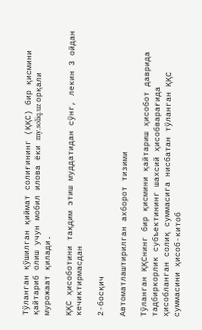Тўланган қўшилган қиймат солиғининг (ҚҚС) бир қисмини қайтариб олиш учун мобил илова ёки my.soliq.uz орқали мурожаат қилади.

ҚҚС ҳисоботини тақдим этиш муддатидан сўнг, лекин 3 ойдан кечиктирмасдан

2-босқич

Автоматлаштирилган ахборот тизими

Тўланган ҚҚСнинг бир қисмини қайтариш ҳисобот даврида тадбиркорлик субъектининг шахсий ҳисобварағида ҳисобланган солиқ суммасига нисбатан тўланган ҚҚС суммасини ҳисоб-китоб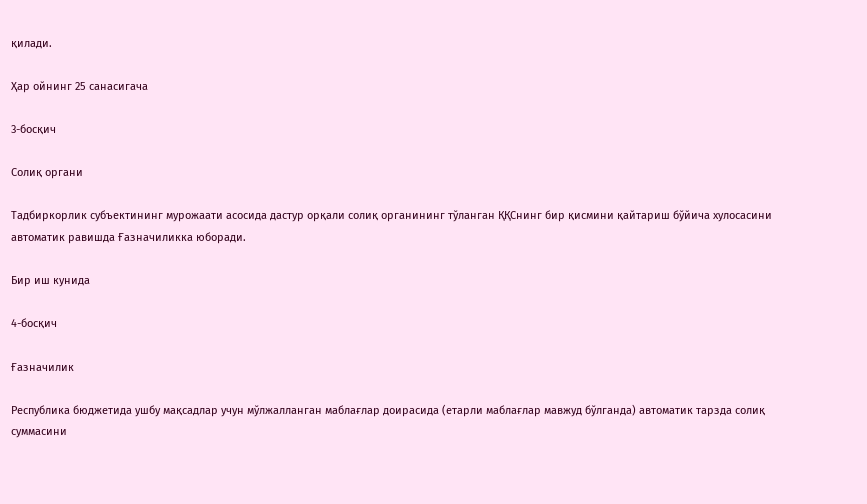қилади.

Ҳар ойнинг 25 санасигача

3-босқич

Солиқ органи

Тадбиркорлик субъектининг мурожаати асосида дастур орқали солиқ органининг тўланган ҚҚСнинг бир қисмини қайтариш бўйича хулосасини автоматик равишда Ғазначиликка юборади.

Бир иш кунида

4-босқич

Ғазначилик

Республика бюджетида ушбу мақсадлар учун мўлжалланган маблағлар доирасида (етарли маблағлар мавжуд бўлганда) автоматик тарзда солиқ суммасини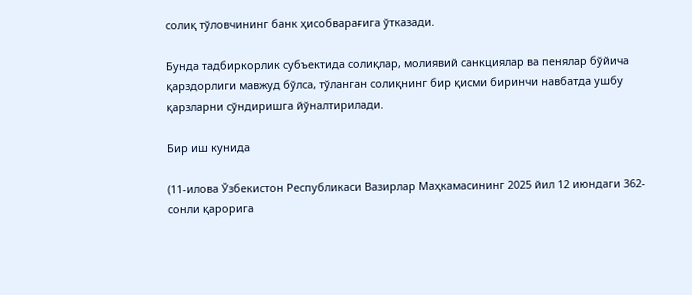солиқ тўловчининг банк ҳисобварағига ўтказади.

Бунда тадбиркорлик субъектида солиқлар, молиявий санкциялар ва пенялар бўйича қарздорлиги мавжуд бўлса, тўланган солиқнинг бир қисми биринчи навбатда ушбу қарзларни сўндиришга йўналтирилади.

Бир иш кунида

(11-илова Ўзбекистон Республикаси Вазирлар Маҳкамасининг 2025 йил 12 июндаги 362-сонли қарорига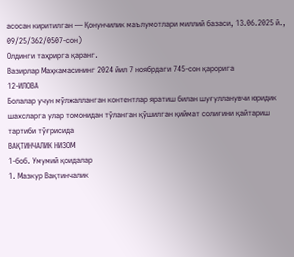асосан киритилган — Қонунчилик маълумотлари миллий базаси, 13.06.2025 й., 09/25/362/0507-сон)
Олдинги таҳрирга қаранг.
Вазирлар Маҳкамасининг 2024 йил 7 ноябрдаги 745-сон қарорига
12-ИЛОВА
Болалар учун мўлжалланган контентлар яратиш билан шуғулланувчи юридик шахсларга улар томонидан тўланган қўшилган қиймат солиғини қайтариш тартиби тўғрисида
ВАҚТИНЧАЛИК НИЗОМ
1-боб. Умумий қоидалар
1. Мазкур Вақтинчалик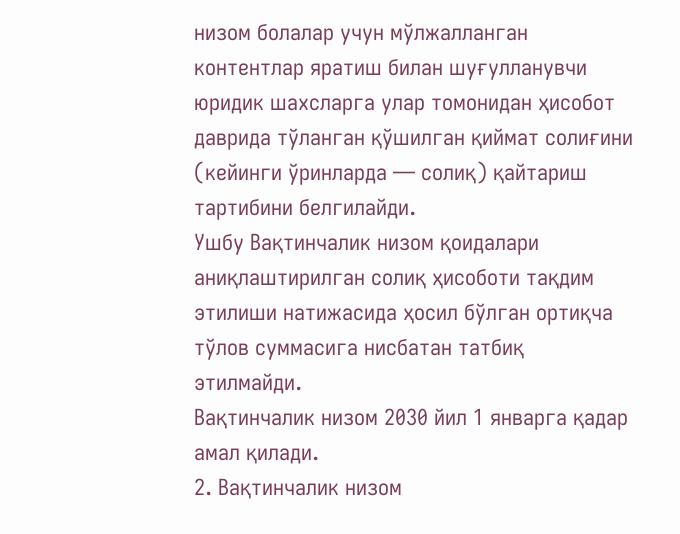низом болалар учун мўлжалланган контентлар яратиш билан шуғулланувчи юридик шахсларга улар томонидан ҳисобот даврида тўланган қўшилган қиймат солиғини (кейинги ўринларда — солиқ) қайтариш тартибини белгилайди.
Ушбу Вақтинчалик низом қоидалари аниқлаштирилган солиқ ҳисоботи тақдим этилиши натижасида ҳосил бўлган ортиқча тўлов суммасига нисбатан татбиқ этилмайди.
Вақтинчалик низом 2030 йил 1 январга қадар амал қилади.
2. Вақтинчалик низом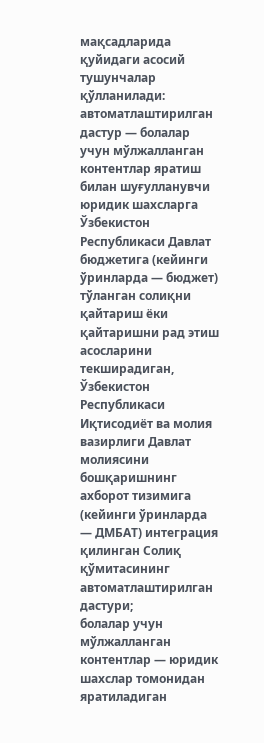мақсадларида қуйидаги асосий тушунчалар қўлланилади:
автоматлаштирилган дастур — болалар учун мўлжалланган контентлар яратиш билан шуғулланувчи юридик шахсларга Ўзбекистон Республикаси Давлат бюджетига (кейинги ўринларда — бюджет) тўланган солиқни қайтариш ёки қайтаришни рад этиш асосларини текширадиган, Ўзбекистон Республикаси Иқтисодиёт ва молия вазирлиги Давлат молиясини бошқаришнинг ахборот тизимига (кейинги ўринларда — ДМБАТ) интеграция қилинган Солиқ қўмитасининг автоматлаштирилган дастури;
болалар учун мўлжалланган контентлар — юридик шахслар томонидан яратиладиган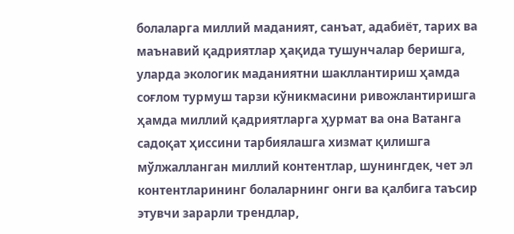болаларга миллий маданият, санъат, адабиёт, тарих ва маънавий қадриятлар ҳақида тушунчалар беришга, уларда экологик маданиятни шакллантириш ҳамда соғлом турмуш тарзи кўникмасини ривожлантиришга ҳамда миллий қадриятларга ҳурмат ва она Ватанга садоқат ҳиссини тарбиялашга хизмат қилишга мўлжалланган миллий контентлар, шунингдек, чет эл контентларининг болаларнинг онги ва қалбига таъсир этувчи зарарли трендлар,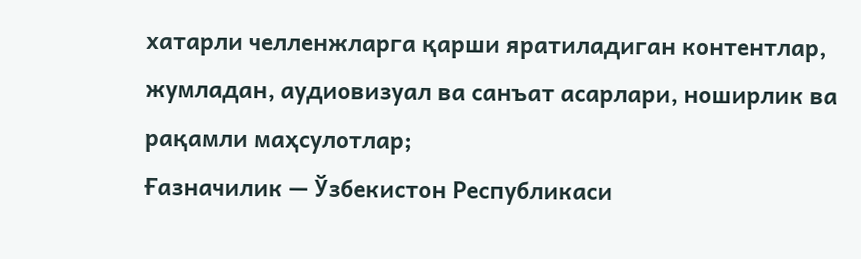хатарли челленжларга қарши яратиладиган контентлар, жумладан, аудиовизуал ва санъат асарлари, ноширлик ва рақамли маҳсулотлар;
Ғазначилик — Ўзбекистон Республикаси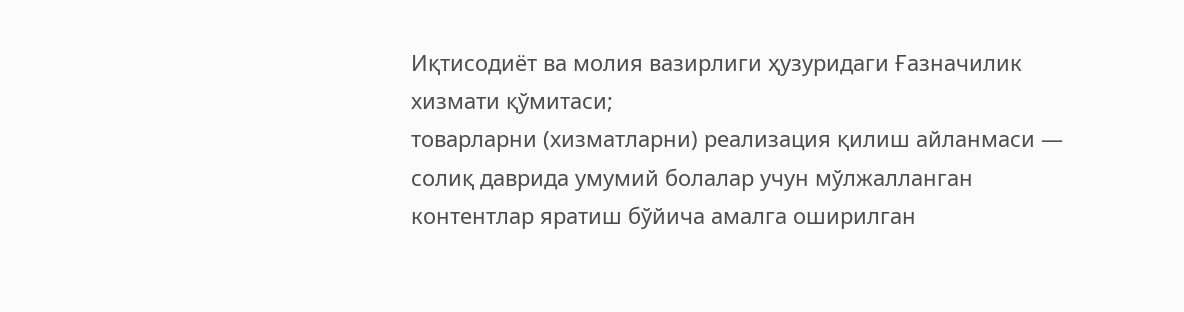Иқтисодиёт ва молия вазирлиги ҳузуридаги Ғазначилик хизмати қўмитаси;
товарларни (хизматларни) реализация қилиш айланмаси — солиқ даврида умумий болалар учун мўлжалланган контентлар яратиш бўйича амалга оширилган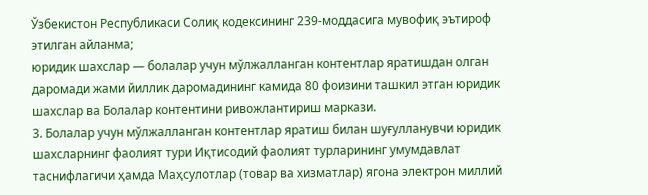Ўзбекистон Республикаси Солиқ кодексининг 239-моддасига мувофиқ эътироф этилган айланма;
юридик шахслар — болалар учун мўлжалланган контентлар яратишдан олган даромади жами йиллик даромадининг камида 80 фоизини ташкил этган юридик шахслар ва Болалар контентини ривожлантириш маркази.
3. Болалар учун мўлжалланган контентлар яратиш билан шуғулланувчи юридик шахсларнинг фаолият тури Иқтисодий фаолият турларининг умумдавлат таснифлагичи ҳамда Маҳсулотлар (товар ва хизматлар) ягона электрон миллий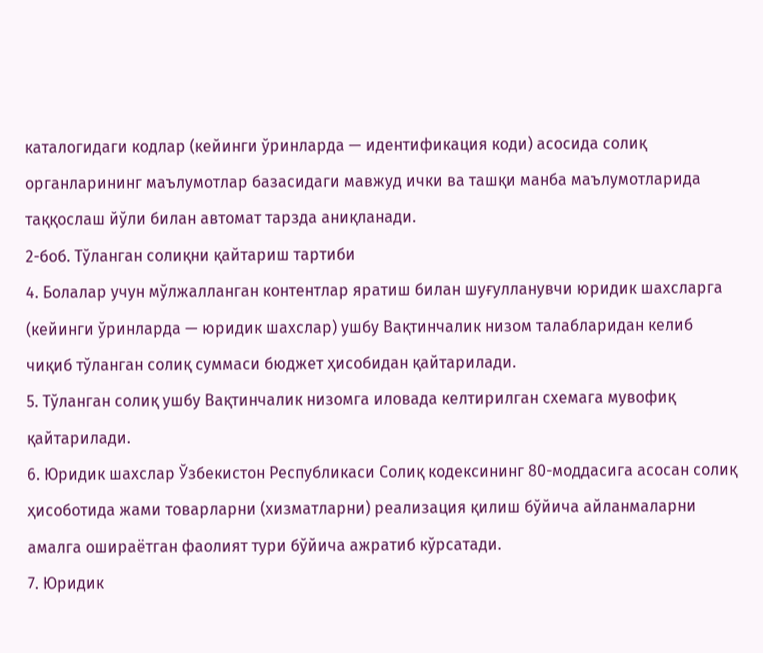каталогидаги кодлар (кейинги ўринларда — идентификация коди) асосида солиқ органларининг маълумотлар базасидаги мавжуд ички ва ташқи манба маълумотларида таққослаш йўли билан автомат тарзда аниқланади.
2-боб. Тўланган солиқни қайтариш тартиби
4. Болалар учун мўлжалланган контентлар яратиш билан шуғулланувчи юридик шахсларга (кейинги ўринларда — юридик шахслар) ушбу Вақтинчалик низом талабларидан келиб чиқиб тўланган солиқ суммаси бюджет ҳисобидан қайтарилади.
5. Тўланган солиқ ушбу Вақтинчалик низомга иловада келтирилган схемага мувофиқ қайтарилади.
6. Юридик шахслар Ўзбекистон Республикаси Солиқ кодексининг 80-моддасига асосан солиқ ҳисоботида жами товарларни (хизматларни) реализация қилиш бўйича айланмаларни амалга ошираётган фаолият тури бўйича ажратиб кўрсатади.
7. Юридик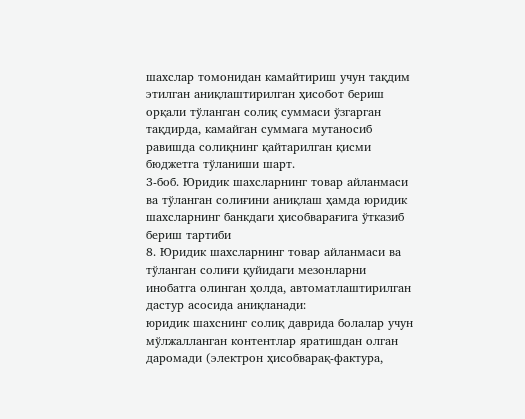шахслар томонидан камайтириш учун тақдим этилган аниқлаштирилган ҳисобот бериш орқали тўланган солиқ суммаси ўзгарган тақдирда, камайган суммага мутаносиб равишда солиқнинг қайтарилган қисми бюджетга тўланиши шарт.
3-боб. Юридик шахсларнинг товар айланмаси ва тўланган солиғини аниқлаш ҳамда юридик шахсларнинг банкдаги ҳисобварағига ўтказиб бериш тартиби
8. Юридик шахсларнинг товар айланмаси ва тўланган солиғи қуйидаги мезонларни инобатга олинган ҳолда, автоматлаштирилган дастур асосида аниқланади:
юридик шахснинг солиқ даврида болалар учун мўлжалланган контентлар яратишдан олган даромади (электрон ҳисобварақ-фактура,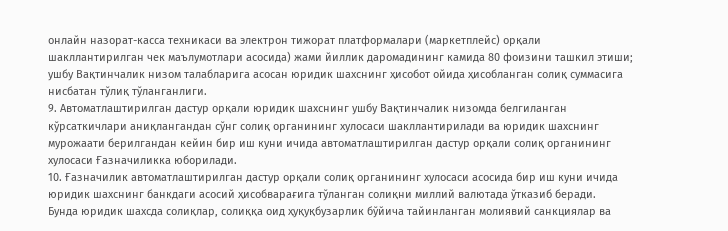онлайн назорат-касса техникаси ва электрон тижорат платформалари (маркетплейс) орқали шакллантирилган чек маълумотлари асосида) жами йиллик даромадининг камида 80 фоизини ташкил этиши;
ушбу Вақтинчалик низом талабларига асосан юридик шахснинг ҳисобот ойида ҳисобланган солиқ суммасига нисбатан тўлиқ тўланганлиги.
9. Автоматлаштирилган дастур орқали юридик шахснинг ушбу Вақтинчалик низомда белгиланган кўрсаткичлари аниқлангандан сўнг солиқ органининг хулосаси шакллантирилади ва юридик шахснинг мурожаати берилгандан кейин бир иш куни ичида автоматлаштирилган дастур орқали солиқ органининг хулосаси Ғазначиликка юборилади.
10. Ғазначилик автоматлаштирилган дастур орқали солиқ органининг хулосаси асосида бир иш куни ичида юридик шахснинг банкдаги асосий ҳисобварағига тўланган солиқни миллий валютада ўтказиб беради.
Бунда юридик шахсда солиқлар, солиққа оид ҳуқуқбузарлик бўйича тайинланган молиявий санкциялар ва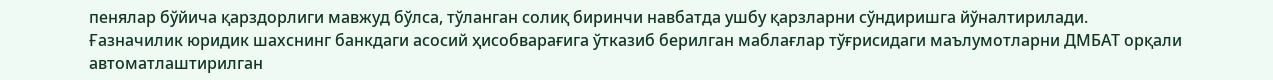пенялар бўйича қарздорлиги мавжуд бўлса, тўланган солиқ биринчи навбатда ушбу қарзларни сўндиришга йўналтирилади.
Ғазначилик юридик шахснинг банкдаги асосий ҳисобварағига ўтказиб берилган маблағлар тўғрисидаги маълумотларни ДМБАТ орқали автоматлаштирилган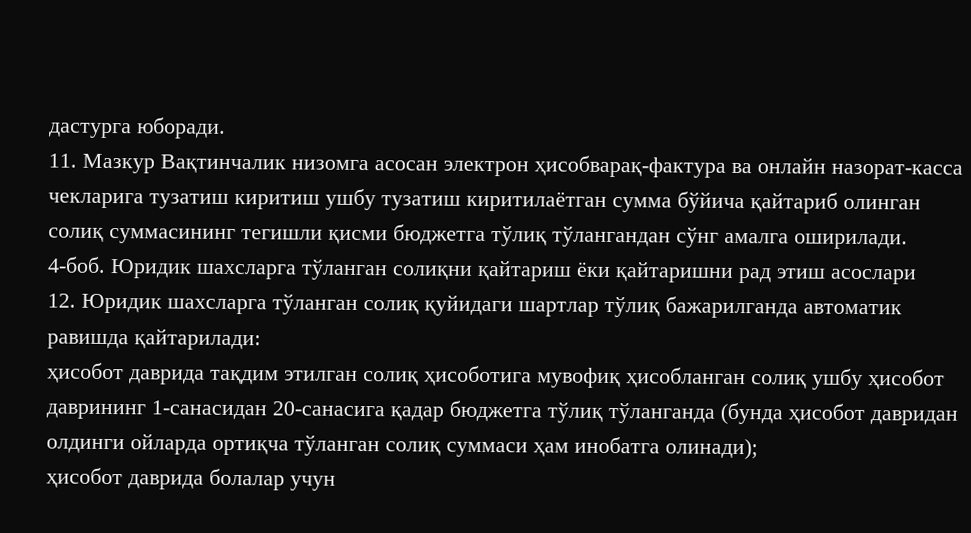дастурга юборади.
11. Мазкур Вақтинчалик низомга асосан электрон ҳисобварақ-фактура ва онлайн назорат-касса чекларига тузатиш киритиш ушбу тузатиш киритилаётган сумма бўйича қайтариб олинган солиқ суммасининг тегишли қисми бюджетга тўлиқ тўлангандан сўнг амалга оширилади.
4-боб. Юридик шахсларга тўланган солиқни қайтариш ёки қайтаришни рад этиш асослари
12. Юридик шахсларга тўланган солиқ қуйидаги шартлар тўлиқ бажарилганда автоматик равишда қайтарилади:
ҳисобот даврида тақдим этилган солиқ ҳисоботига мувофиқ ҳисобланган солиқ ушбу ҳисобот даврининг 1-санасидан 20-санасига қадар бюджетга тўлиқ тўланганда (бунда ҳисобот давридан олдинги ойларда ортиқча тўланган солиқ суммаси ҳам инобатга олинади);
ҳисобот даврида болалар учун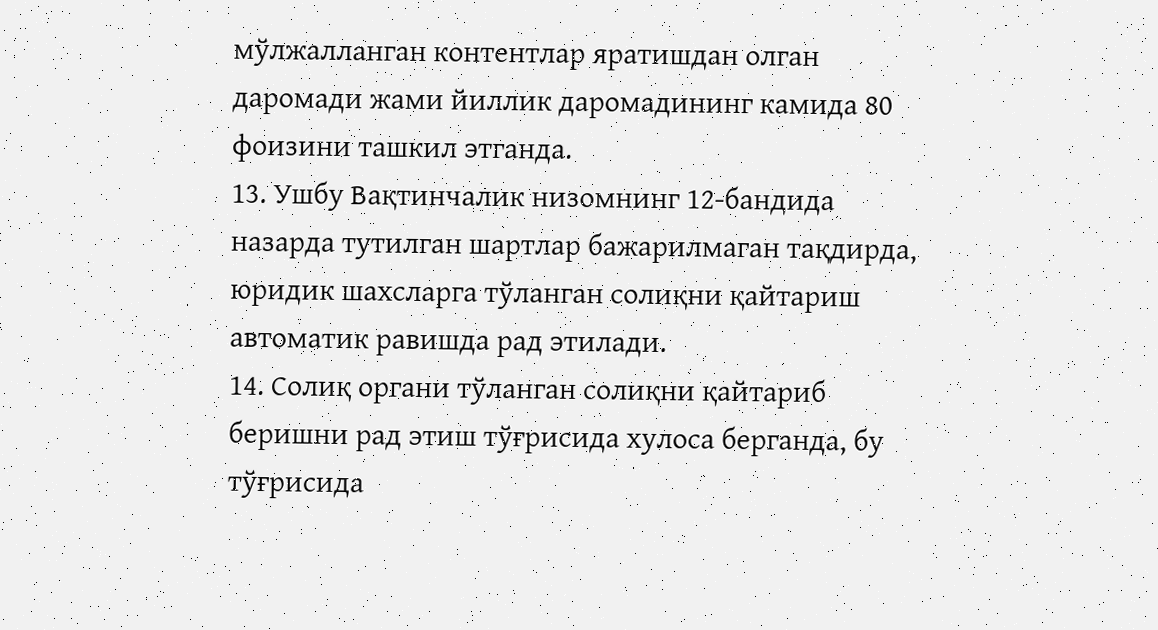мўлжалланган контентлар яратишдан олган даромади жами йиллик даромадининг камида 80 фоизини ташкил этганда.
13. Ушбу Вақтинчалик низомнинг 12-бандида назарда тутилган шартлар бажарилмаган тақдирда, юридик шахсларга тўланган солиқни қайтариш автоматик равишда рад этилади.
14. Солиқ органи тўланган солиқни қайтариб беришни рад этиш тўғрисида хулоса берганда, бу тўғрисида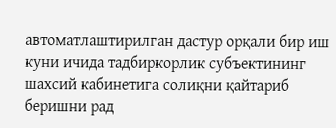автоматлаштирилган дастур орқали бир иш куни ичида тадбиркорлик субъектининг шахсий кабинетига солиқни қайтариб беришни рад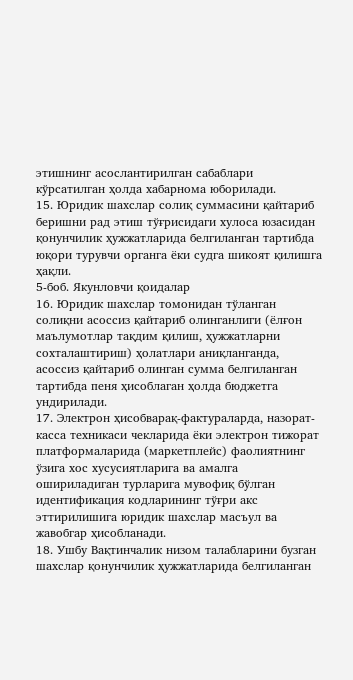этишнинг асослантирилган сабаблари кўрсатилган ҳолда хабарнома юборилади.
15. Юридик шахслар солиқ суммасини қайтариб беришни рад этиш тўғрисидаги хулоса юзасидан қонунчилик ҳужжатларида белгиланган тартибда юқори турувчи органга ёки судга шикоят қилишга ҳақли.
5-боб. Якунловчи қоидалар
16. Юридик шахслар томонидан тўланган солиқни асоссиз қайтариб олинганлиги (ёлғон маълумотлар тақдим қилиш, ҳужжатларни сохталаштириш) ҳолатлари аниқланганда, асоссиз қайтариб олинган сумма белгиланган тартибда пеня ҳисоблаган ҳолда бюджетга ундирилади.
17. Электрон ҳисобварақ-фактураларда, назорат-касса техникаси чекларида ёки электрон тижорат платформаларида (маркетплейс) фаолиятнинг ўзига хос хусусиятларига ва амалга ошириладиган турларига мувофиқ бўлган идентификация кодларининг тўғри акс эттирилишига юридик шахслар масъул ва жавобгар ҳисобланади.
18. Ушбу Вақтинчалик низом талабларини бузган шахслар қонунчилик ҳужжатларида белгиланган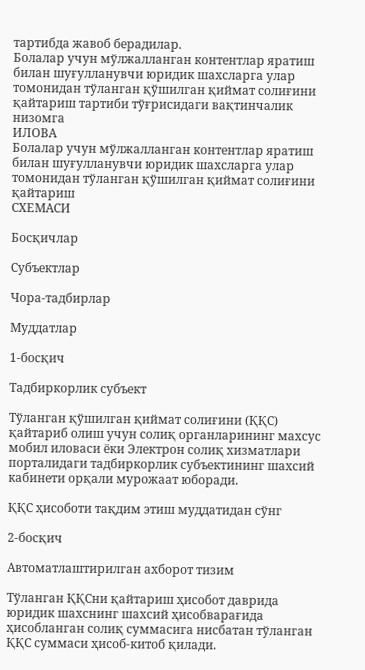тартибда жавоб берадилар.
Болалар учун мўлжалланган контентлар яратиш билан шуғулланувчи юридик шахсларга улар томонидан тўланган қўшилган қиймат солиғини қайтариш тартиби тўғрисидаги вақтинчалик низомга
ИЛОВА
Болалар учун мўлжалланган контентлар яратиш билан шуғулланувчи юридик шахсларга улар томонидан тўланган қўшилган қиймат солиғини қайтариш
СХЕМАСИ

Босқичлар

Субъектлар

Чора-тадбирлар

Муддатлар

1-босқич

Тадбиркорлик субъект

Тўланган қўшилган қиймат солиғини (ҚҚС) қайтариб олиш учун солиқ органларининг махсус мобил иловаси ёки Электрон солиқ хизматлари порталидаги тадбиркорлик субъектининг шахсий кабинети орқали мурожаат юборади.

ҚҚС ҳисоботи тақдим этиш муддатидан сўнг

2-босқич

Автоматлаштирилган ахборот тизим

Тўланган ҚҚСни қайтариш ҳисобот даврида юридик шахснинг шахсий ҳисобварағида ҳисобланган солиқ суммасига нисбатан тўланган ҚҚС суммаси ҳисоб-китоб қилади.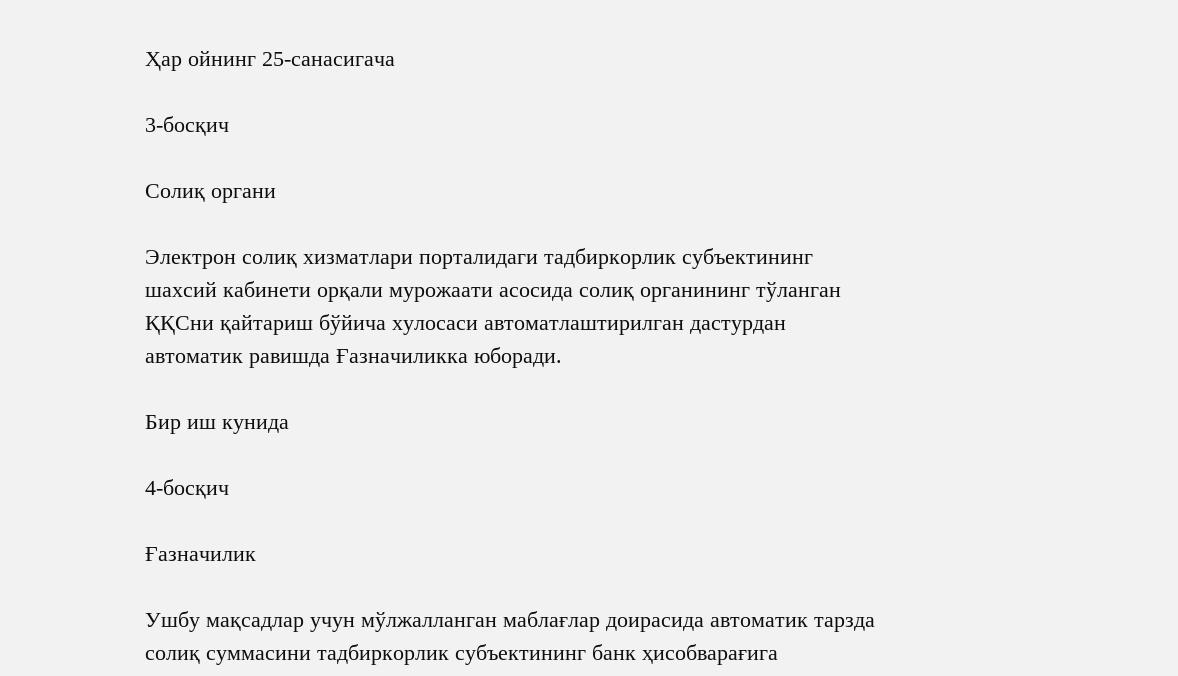Ҳар ойнинг 25-санасигача

3-босқич

Солиқ органи

Электрон солиқ хизматлари порталидаги тадбиркорлик субъектининг шахсий кабинети орқали мурожаати асосида солиқ органининг тўланган ҚҚСни қайтариш бўйича хулосаси автоматлаштирилган дастурдан автоматик равишда Ғазначиликка юборади.

Бир иш кунида

4-босқич

Ғазначилик

Ушбу мақсадлар учун мўлжалланган маблағлар доирасида автоматик тарзда солиқ суммасини тадбиркорлик субъектининг банк ҳисобварағига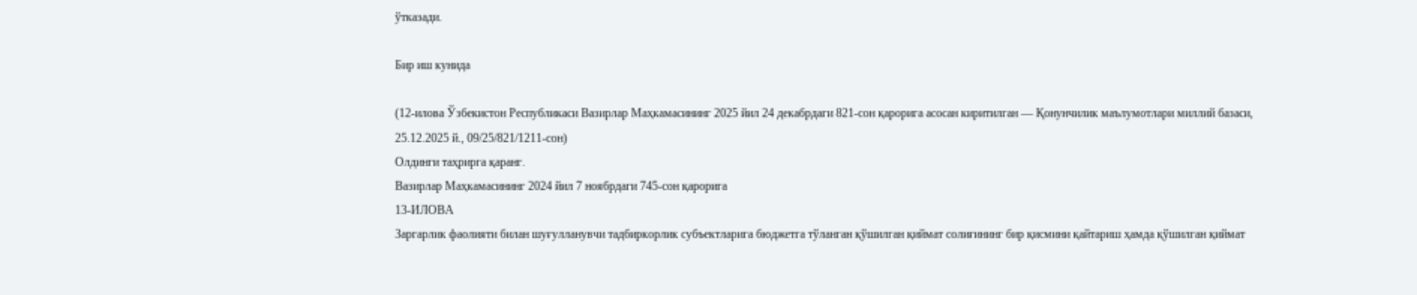ўтказади.

Бир иш кунида

(12-илова Ўзбекистон Республикаси Вазирлар Маҳкамасининг 2025 йил 24 декабрдаги 821-сон қарорига асосан киритилган — Қонунчилик маълумотлари миллий базаси, 25.12.2025 й., 09/25/821/1211-сон)
Олдинги таҳрирга қаранг.
Вазирлар Маҳкамасининг 2024 йил 7 ноябрдаги 745-сон қарорига
13-ИЛОВА
Заргарлик фаолияти билан шуғулланувчи тадбиркорлик субъектларига бюджетга тўланган қўшилган қиймат солиғининг бир қисмини қайтариш ҳамда қўшилган қиймат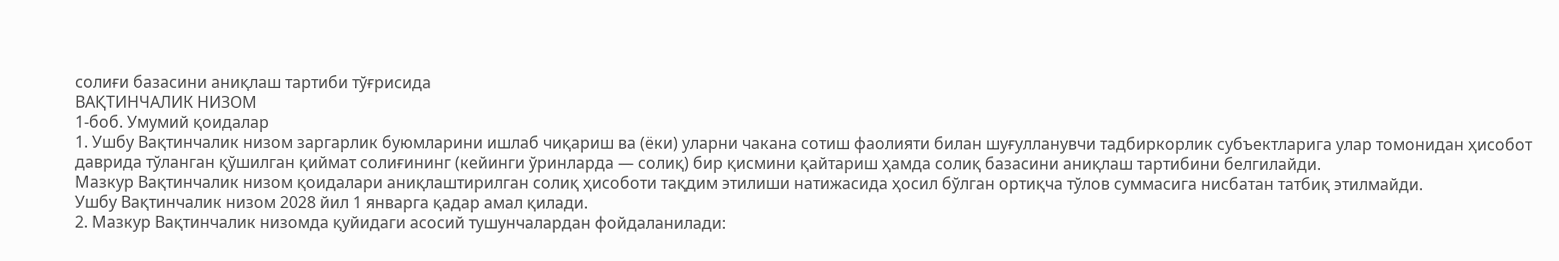солиғи базасини аниқлаш тартиби тўғрисида
ВАҚТИНЧАЛИК НИЗОМ
1-боб. Умумий қоидалар
1. Ушбу Вақтинчалик низом заргарлик буюмларини ишлаб чиқариш ва (ёки) уларни чакана сотиш фаолияти билан шуғулланувчи тадбиркорлик субъектларига улар томонидан ҳисобот даврида тўланган қўшилган қиймат солиғининг (кейинги ўринларда — солиқ) бир қисмини қайтариш ҳамда солиқ базасини аниқлаш тартибини белгилайди.
Мазкур Вақтинчалик низом қоидалари аниқлаштирилган солиқ ҳисоботи тақдим этилиши натижасида ҳосил бўлган ортиқча тўлов суммасига нисбатан татбиқ этилмайди.
Ушбу Вақтинчалик низом 2028 йил 1 январга қадар амал қилади.
2. Мазкур Вақтинчалик низомда қуйидаги асосий тушунчалардан фойдаланилади: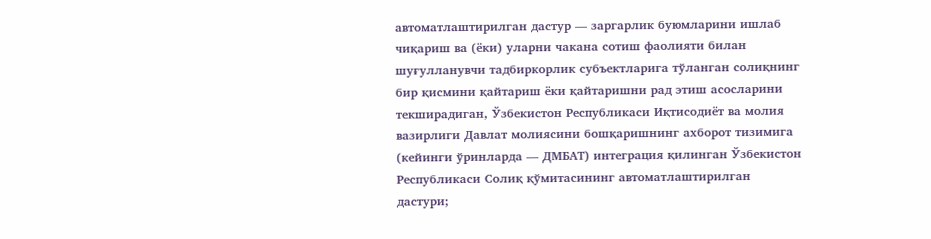автоматлаштирилган дастур — заргарлик буюмларини ишлаб чиқариш ва (ёки) уларни чакана сотиш фаолияти билан шуғулланувчи тадбиркорлик субъектларига тўланган солиқнинг бир қисмини қайтариш ёки қайтаришни рад этиш асосларини текширадиган, Ўзбекистон Республикаси Иқтисодиёт ва молия вазирлиги Давлат молиясини бошқаришнинг ахборот тизимига (кейинги ўринларда — ДМБАТ) интеграция қилинган Ўзбекистон Республикаси Солиқ қўмитасининг автоматлаштирилган дастури;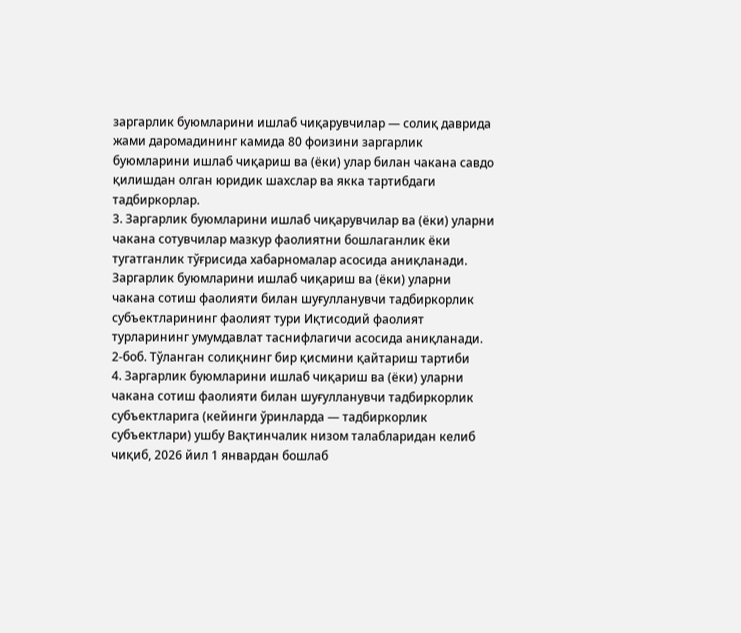заргарлик буюмларини ишлаб чиқарувчилар — солиқ даврида жами даромадининг камида 80 фоизини заргарлик буюмларини ишлаб чиқариш ва (ёки) улар билан чакана савдо қилишдан олган юридик шахслар ва якка тартибдаги тадбиркорлар.
3. Заргарлик буюмларини ишлаб чиқарувчилар ва (ёки) уларни чакана сотувчилар мазкур фаолиятни бошлаганлик ёки тугатганлик тўғрисида хабарномалар асосида аниқланади. Заргарлик буюмларини ишлаб чиқариш ва (ёки) уларни чакана сотиш фаолияти билан шуғулланувчи тадбиркорлик субъектларининг фаолият тури Иқтисодий фаолият турларининг умумдавлат таснифлагичи асосида аниқланади.
2-боб. Тўланган солиқнинг бир қисмини қайтариш тартиби
4. Заргарлик буюмларини ишлаб чиқариш ва (ёки) уларни чакана сотиш фаолияти билан шуғулланувчи тадбиркорлик субъектларига (кейинги ўринларда — тадбиркорлик субъектлари) ушбу Вақтинчалик низом талабларидан келиб чиқиб, 2026 йил 1 январдан бошлаб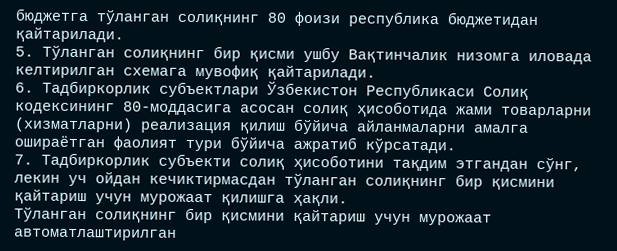бюджетга тўланган солиқнинг 80 фоизи республика бюджетидан қайтарилади.
5. Тўланган солиқнинг бир қисми ушбу Вақтинчалик низомга иловада келтирилган схемага мувофиқ қайтарилади.
6. Тадбиркорлик субъектлари Ўзбекистон Республикаси Солиқ кодексининг 80-моддасига асосан солиқ ҳисоботида жами товарларни (хизматларни) реализация қилиш бўйича айланмаларни амалга ошираётган фаолият тури бўйича ажратиб кўрсатади.
7. Тадбиркорлик субъекти солиқ ҳисоботини тақдим этгандан сўнг, лекин уч ойдан кечиктирмасдан тўланган солиқнинг бир қисмини қайтариш учун мурожаат қилишга ҳақли.
Тўланган солиқнинг бир қисмини қайтариш учун мурожаат автоматлаштирилган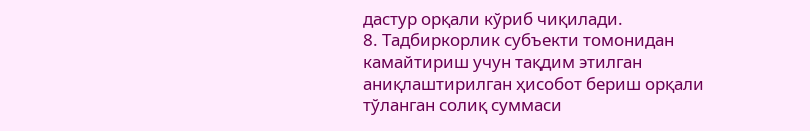дастур орқали кўриб чиқилади.
8. Тадбиркорлик субъекти томонидан камайтириш учун тақдим этилган аниқлаштирилган ҳисобот бериш орқали тўланган солиқ суммаси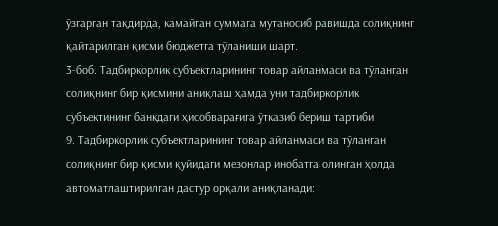ўзгарган тақдирда, камайган суммага мутаносиб равишда солиқнинг қайтарилган қисми бюджетга тўланиши шарт.
3-боб. Тадбиркорлик субъектларининг товар айланмаси ва тўланган солиқнинг бир қисмини аниқлаш ҳамда уни тадбиркорлик субъектининг банкдаги ҳисобварағига ўтказиб бериш тартиби
9. Тадбиркорлик субъектларининг товар айланмаси ва тўланган солиқнинг бир қисми қуйидаги мезонлар инобатга олинган ҳолда автоматлаштирилган дастур орқали аниқланади: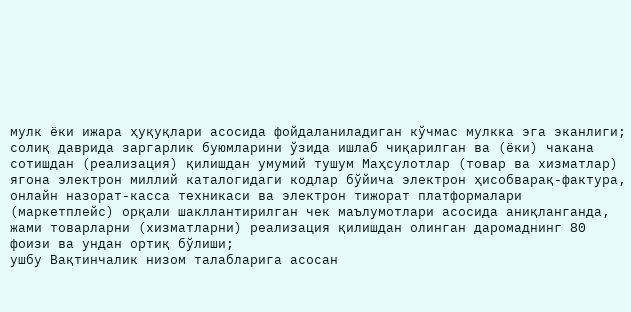мулк ёки ижара ҳуқуқлари асосида фойдаланиладиган кўчмас мулкка эга эканлиги;
солиқ даврида заргарлик буюмларини ўзида ишлаб чиқарилган ва (ёки) чакана сотишдан (реализация) қилишдан умумий тушум Маҳсулотлар (товар ва хизматлар) ягона электрон миллий каталогидаги кодлар бўйича электрон ҳисобварақ-фактура, онлайн назорат-касса техникаси ва электрон тижорат платформалари (маркетплейс) орқали шакллантирилган чек маълумотлари асосида аниқланганда, жами товарларни (хизматларни) реализация қилишдан олинган даромаднинг 80 фоизи ва ундан ортиқ бўлиши;
ушбу Вақтинчалик низом талабларига асосан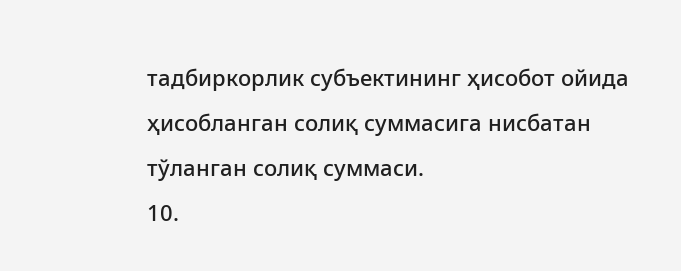тадбиркорлик субъектининг ҳисобот ойида ҳисобланган солиқ суммасига нисбатан тўланган солиқ суммаси.
10.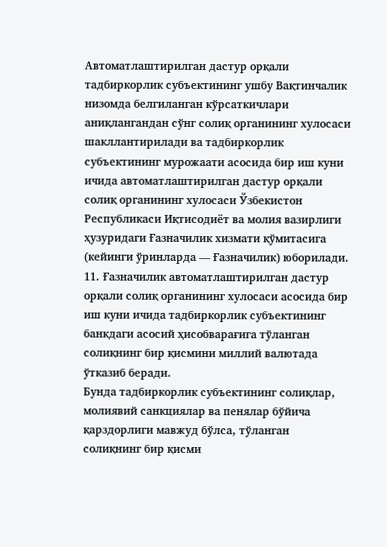Автоматлаштирилган дастур орқали тадбиркорлик субъектининг ушбу Вақтинчалик низомда белгиланган кўрсаткичлари аниқлангандан сўнг солиқ органининг хулосаси шакллантирилади ва тадбиркорлик субъектининг мурожаати асосида бир иш куни ичида автоматлаштирилган дастур орқали солиқ органининг хулосаси Ўзбекистон Республикаси Иқтисодиёт ва молия вазирлиги ҳузуридаги Ғазначилик хизмати қўмитасига (кейинги ўринларда — Ғазначилик) юборилади.
11. Ғазначилик автоматлаштирилган дастур орқали солиқ органининг хулосаси асосида бир иш куни ичида тадбиркорлик субъектининг банкдаги асосий ҳисобварағига тўланган солиқнинг бир қисмини миллий валютада ўтказиб беради.
Бунда тадбиркорлик субъектининг солиқлар, молиявий санкциялар ва пенялар бўйича қарздорлиги мавжуд бўлса, тўланган солиқнинг бир қисми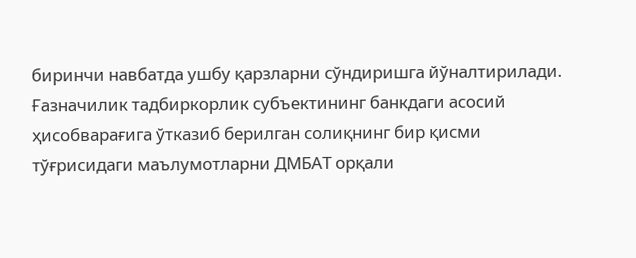биринчи навбатда ушбу қарзларни сўндиришга йўналтирилади.
Ғазначилик тадбиркорлик субъектининг банкдаги асосий ҳисобварағига ўтказиб берилган солиқнинг бир қисми тўғрисидаги маълумотларни ДМБАТ орқали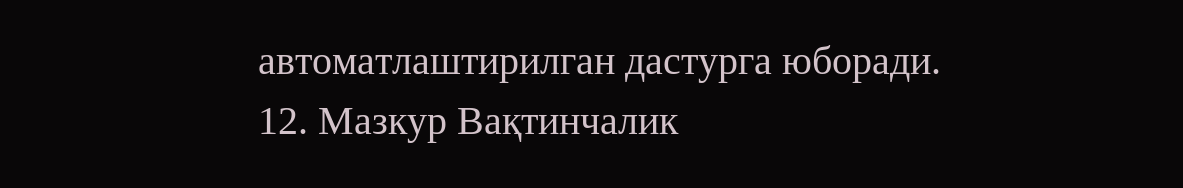автоматлаштирилган дастурга юборади.
12. Мазкур Вақтинчалик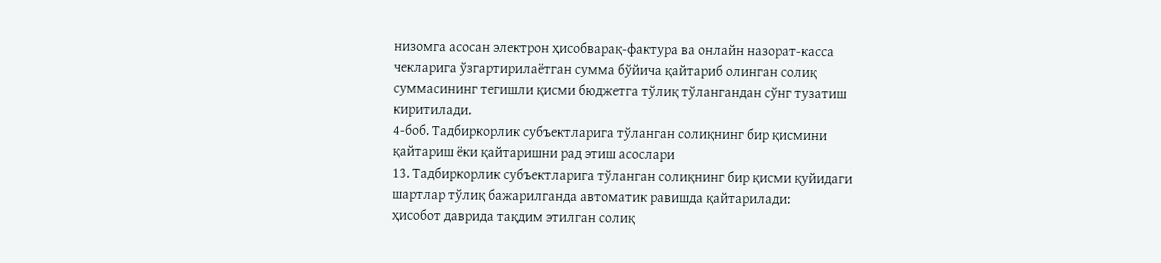низомга асосан электрон ҳисобварақ-фактура ва онлайн назорат-касса чекларига ўзгартирилаётган сумма бўйича қайтариб олинган солиқ суммасининг тегишли қисми бюджетга тўлиқ тўлангандан сўнг тузатиш киритилади.
4-боб. Тадбиркорлик субъектларига тўланган солиқнинг бир қисмини қайтариш ёки қайтаришни рад этиш асослари
13. Тадбиркорлик субъектларига тўланган солиқнинг бир қисми қуйидаги шартлар тўлиқ бажарилганда автоматик равишда қайтарилади:
ҳисобот даврида тақдим этилган солиқ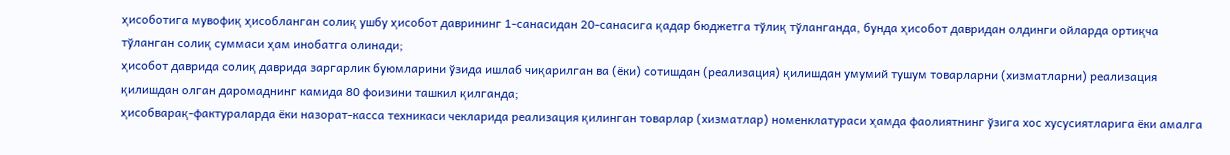ҳисоботига мувофиқ ҳисобланган солиқ ушбу ҳисобот даврининг 1-санасидан 20-санасига қадар бюджетга тўлиқ тўланганда, бунда ҳисобот давридан олдинги ойларда ортиқча тўланган солиқ суммаси ҳам инобатга олинади;
ҳисобот даврида солиқ даврида заргарлик буюмларини ўзида ишлаб чиқарилган ва (ёки) сотишдан (реализация) қилишдан умумий тушум товарларни (хизматларни) реализация қилишдан олган даромаднинг камида 80 фоизини ташкил қилганда;
ҳисобварақ-фактураларда ёки назорат-касса техникаси чекларида реализация қилинган товарлар (хизматлар) номенклатураси ҳамда фаолиятнинг ўзига хос хусусиятларига ёки амалга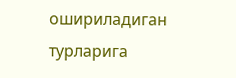ошириладиган турларига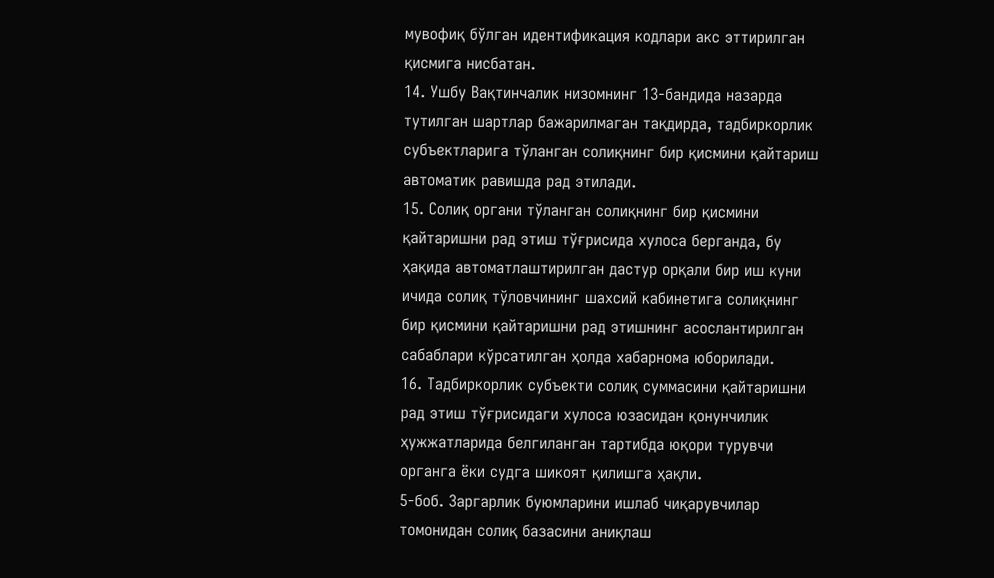мувофиқ бўлган идентификация кодлари акс эттирилган қисмига нисбатан.
14. Ушбу Вақтинчалик низомнинг 13-бандида назарда тутилган шартлар бажарилмаган тақдирда, тадбиркорлик субъектларига тўланган солиқнинг бир қисмини қайтариш автоматик равишда рад этилади.
15. Солиқ органи тўланган солиқнинг бир қисмини қайтаришни рад этиш тўғрисида хулоса берганда, бу ҳақида автоматлаштирилган дастур орқали бир иш куни ичида солиқ тўловчининг шахсий кабинетига солиқнинг бир қисмини қайтаришни рад этишнинг асослантирилган сабаблари кўрсатилган ҳолда хабарнома юборилади.
16. Тадбиркорлик субъекти солиқ суммасини қайтаришни рад этиш тўғрисидаги хулоса юзасидан қонунчилик ҳужжатларида белгиланган тартибда юқори турувчи органга ёки судга шикоят қилишга ҳақли.
5-боб. Заргарлик буюмларини ишлаб чиқарувчилар томонидан солиқ базасини аниқлаш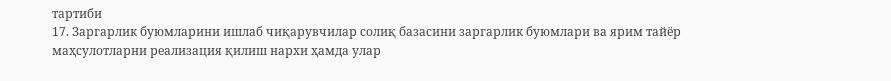тартиби
17. Заргарлик буюмларини ишлаб чиқарувчилар солиқ базасини заргарлик буюмлари ва ярим тайёр маҳсулотларни реализация қилиш нархи ҳамда улар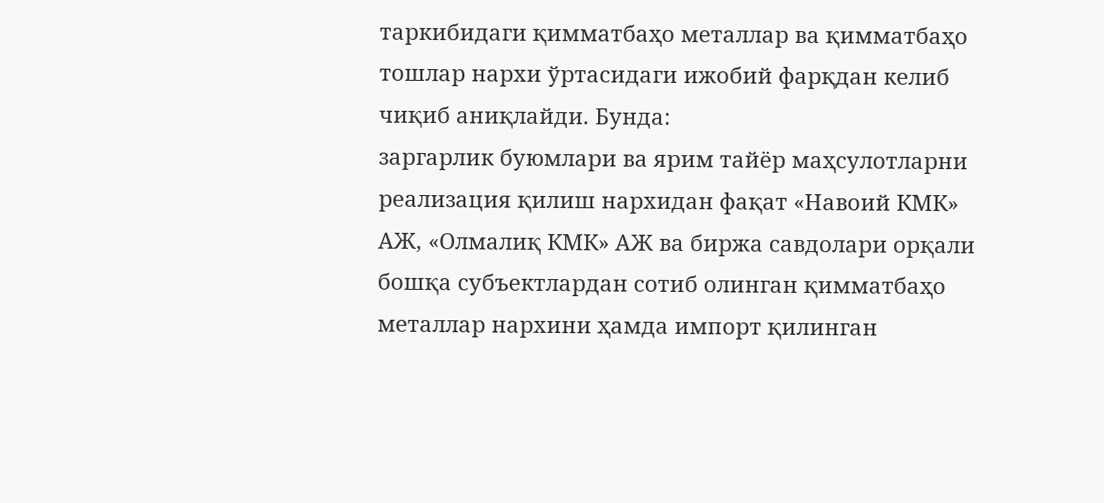таркибидаги қимматбаҳо металлар ва қимматбаҳо тошлар нархи ўртасидаги ижобий фарқдан келиб чиқиб аниқлайди. Бунда:
заргарлик буюмлари ва ярим тайёр маҳсулотларни реализация қилиш нархидан фақат «Навоий КМК» АЖ, «Олмалиқ КМК» АЖ ва биржа савдолари орқали бошқа субъектлардан сотиб олинган қимматбаҳо металлар нархини ҳамда импорт қилинган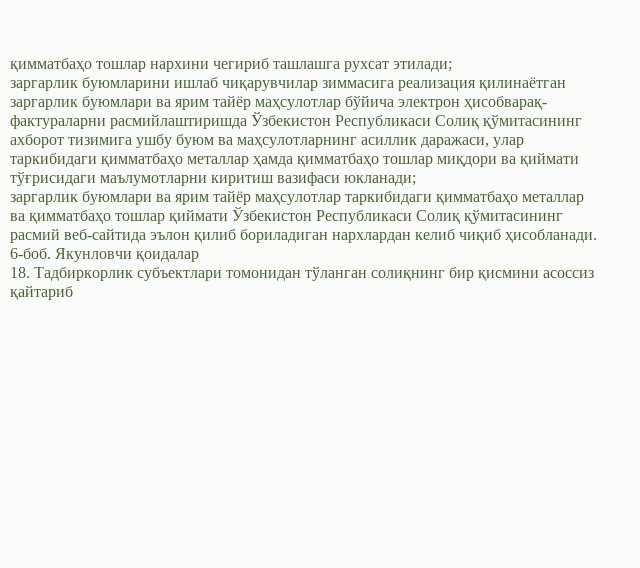қимматбаҳо тошлар нархини чегириб ташлашга рухсат этилади;
заргарлик буюмларини ишлаб чиқарувчилар зиммасига реализация қилинаётган заргарлик буюмлари ва ярим тайёр маҳсулотлар бўйича электрон ҳисобварақ-фактураларни расмийлаштиришда Ўзбекистон Республикаси Солиқ қўмитасининг ахборот тизимига ушбу буюм ва маҳсулотларнинг асиллик даражаси, улар таркибидаги қимматбаҳо металлар ҳамда қимматбаҳо тошлар миқдори ва қиймати тўғрисидаги маълумотларни киритиш вазифаси юкланади;
заргарлик буюмлари ва ярим тайёр маҳсулотлар таркибидаги қимматбаҳо металлар ва қимматбаҳо тошлар қиймати Ўзбекистон Республикаси Солиқ қўмитасининг расмий веб-сайтида эълон қилиб бориладиган нархлардан келиб чиқиб ҳисобланади.
6-боб. Якунловчи қоидалар
18. Тадбиркорлик субъектлари томонидан тўланган солиқнинг бир қисмини асоссиз қайтариб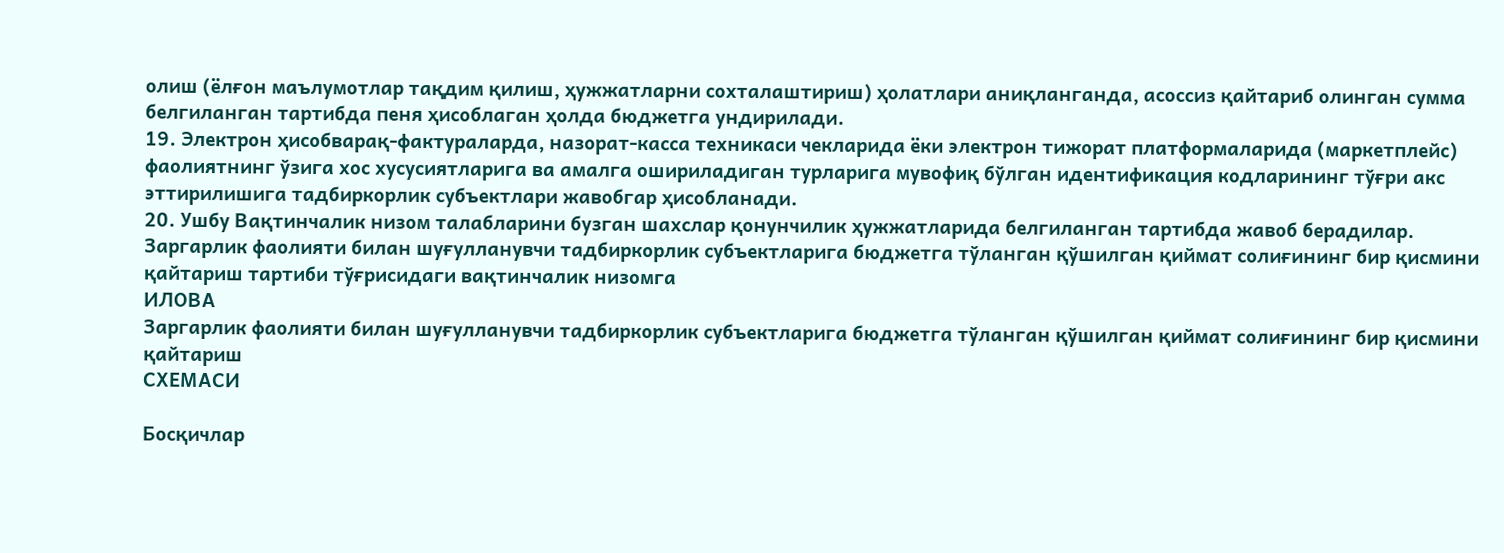олиш (ёлғон маълумотлар тақдим қилиш, ҳужжатларни сохталаштириш) ҳолатлари аниқланганда, асоссиз қайтариб олинган сумма белгиланган тартибда пеня ҳисоблаган ҳолда бюджетга ундирилади.
19. Электрон ҳисобварақ-фактураларда, назорат-касса техникаси чекларида ёки электрон тижорат платформаларида (маркетплейс) фаолиятнинг ўзига хос хусусиятларига ва амалга ошириладиган турларига мувофиқ бўлган идентификация кодларининг тўғри акс эттирилишига тадбиркорлик субъектлари жавобгар ҳисобланади.
20. Ушбу Вақтинчалик низом талабларини бузган шахслар қонунчилик ҳужжатларида белгиланган тартибда жавоб берадилар.
Заргарлик фаолияти билан шуғулланувчи тадбиркорлик субъектларига бюджетга тўланган қўшилган қиймат солиғининг бир қисмини қайтариш тартиби тўғрисидаги вақтинчалик низомга
ИЛОВА
Заргарлик фаолияти билан шуғулланувчи тадбиркорлик субъектларига бюджетга тўланган қўшилган қиймат солиғининг бир қисмини қайтариш
СХЕМАСИ

Босқичлар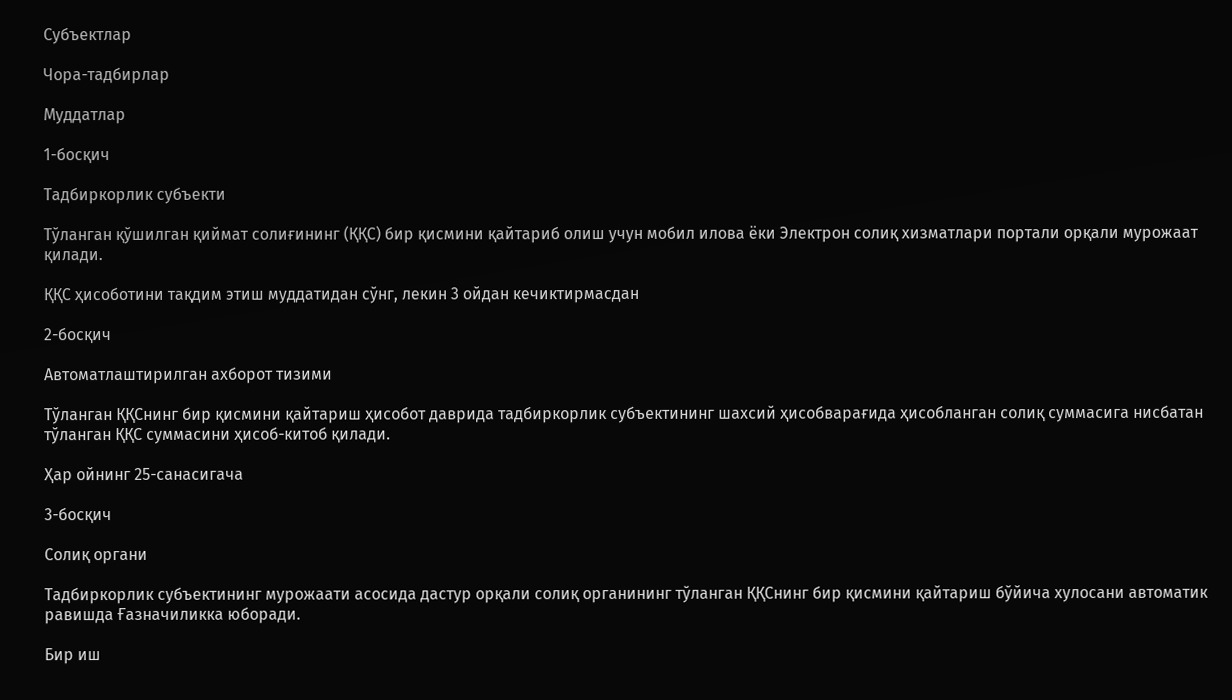Субъектлар

Чора-тадбирлар

Муддатлар

1-босқич

Тадбиркорлик субъекти

Тўланган қўшилган қиймат солиғининг (ҚҚС) бир қисмини қайтариб олиш учун мобил илова ёки Электрон солиқ хизматлари портали орқали мурожаат қилади.

ҚҚС ҳисоботини тақдим этиш муддатидан сўнг, лекин 3 ойдан кечиктирмасдан

2-босқич

Автоматлаштирилган ахборот тизими

Тўланган ҚҚСнинг бир қисмини қайтариш ҳисобот даврида тадбиркорлик субъектининг шахсий ҳисобварағида ҳисобланган солиқ суммасига нисбатан тўланган ҚҚС суммасини ҳисоб-китоб қилади.

Ҳар ойнинг 25-санасигача

3-босқич

Солиқ органи

Тадбиркорлик субъектининг мурожаати асосида дастур орқали солиқ органининг тўланган ҚҚСнинг бир қисмини қайтариш бўйича хулосани автоматик равишда Ғазначиликка юборади.

Бир иш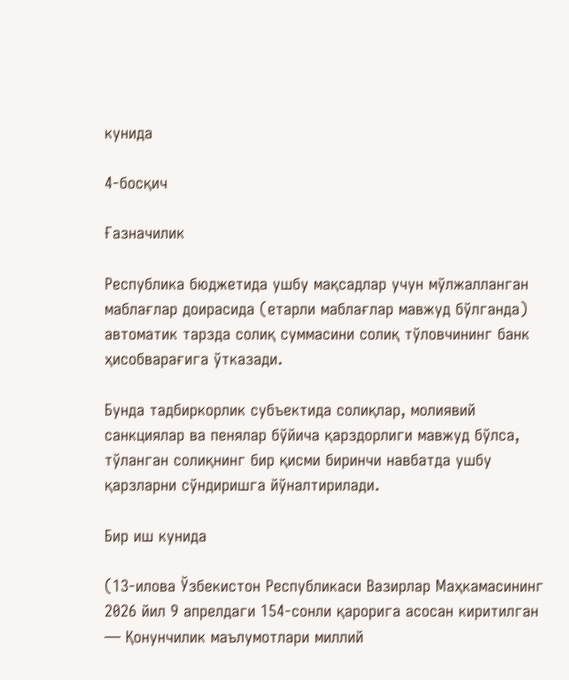кунида

4-босқич

Ғазначилик

Республика бюджетида ушбу мақсадлар учун мўлжалланган маблағлар доирасида (етарли маблағлар мавжуд бўлганда) автоматик тарзда солиқ суммасини солиқ тўловчининг банк ҳисобварағига ўтказади.

Бунда тадбиркорлик субъектида солиқлар, молиявий санкциялар ва пенялар бўйича қарздорлиги мавжуд бўлса, тўланган солиқнинг бир қисми биринчи навбатда ушбу қарзларни сўндиришга йўналтирилади.

Бир иш кунида

(13-илова Ўзбекистон Республикаси Вазирлар Маҳкамасининг 2026 йил 9 апрелдаги 154-сонли қарорига асосан киритилган — Қонунчилик маълумотлари миллий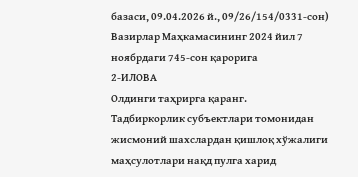базаси, 09.04.2026 й., 09/26/154/0331-сон)
Вазирлар Маҳкамасининг 2024 йил 7 ноябрдаги 745-сон қарорига
2-ИЛОВА
Олдинги таҳрирга қаранг.
Тадбиркорлик субъектлари томонидан жисмоний шахслардан қишлоқ хўжалиги маҳсулотлари нақд пулга харид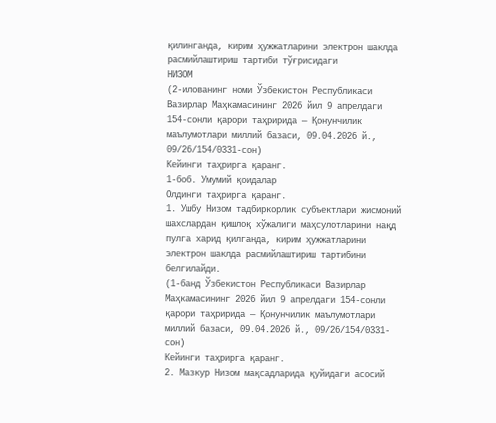қилинганда, кирим ҳужжатларини электрон шаклда расмийлаштириш тартиби тўғрисидаги
НИЗОМ
(2-илованинг номи Ўзбекистон Республикаси Вазирлар Маҳкамасининг 2026 йил 9 апрелдаги 154-сонли қарори таҳририда — Қонунчилик маълумотлари миллий базаси, 09.04.2026 й., 09/26/154/0331-сон)
Кейинги таҳрирга қаранг.
1-боб. Умумий қоидалар
Олдинги таҳрирга қаранг.
1. Ушбу Низом тадбиркорлик субъектлари жисмоний шахслардан қишлоқ хўжалиги маҳсулотларини нақд пулга харид қилганда, кирим ҳужжатларини электрон шаклда расмийлаштириш тартибини белгилайди.
(1-банд Ўзбекистон Республикаси Вазирлар Маҳкамасининг 2026 йил 9 апрелдаги 154-сонли қарори таҳририда — Қонунчилик маълумотлари миллий базаси, 09.04.2026 й., 09/26/154/0331-сон)
Кейинги таҳрирга қаранг.
2. Мазкур Низом мақсадларида қуйидаги асосий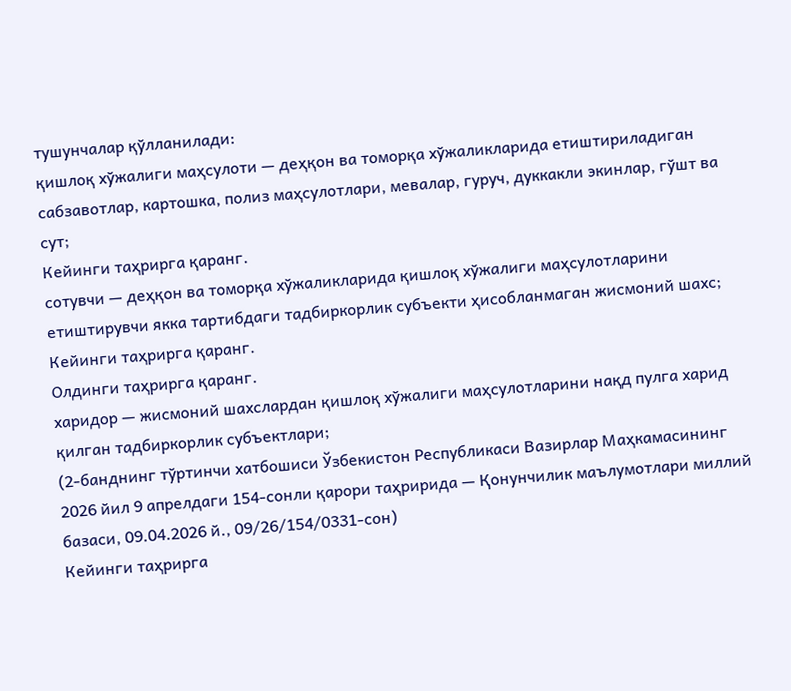тушунчалар қўлланилади:
қишлоқ хўжалиги маҳсулоти — деҳқон ва томорқа хўжаликларида етиштириладиган сабзавотлар, картошка, полиз маҳсулотлари, мевалар, гуруч, дуккакли экинлар, гўшт ва сут;
Кейинги таҳрирга қаранг.
сотувчи — деҳқон ва томорқа хўжаликларида қишлоқ хўжалиги маҳсулотларини етиштирувчи якка тартибдаги тадбиркорлик субъекти ҳисобланмаган жисмоний шахс;
Кейинги таҳрирга қаранг.
Олдинги таҳрирга қаранг.
харидор — жисмоний шахслардан қишлоқ хўжалиги маҳсулотларини нақд пулга харид қилган тадбиркорлик субъектлари;
(2-банднинг тўртинчи хатбошиси Ўзбекистон Республикаси Вазирлар Маҳкамасининг 2026 йил 9 апрелдаги 154-сонли қарори таҳририда — Қонунчилик маълумотлари миллий базаси, 09.04.2026 й., 09/26/154/0331-сон)
Кейинги таҳрирга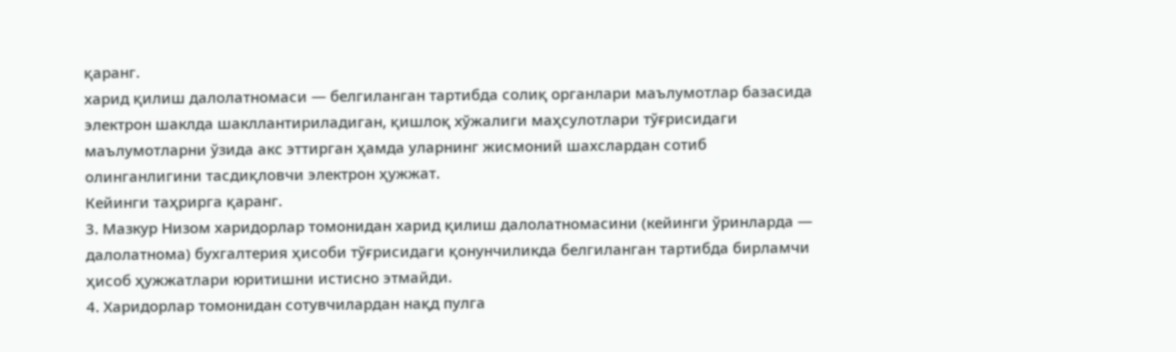қаранг.
харид қилиш далолатномаси — белгиланган тартибда солиқ органлари маълумотлар базасида электрон шаклда шакллантириладиган, қишлоқ хўжалиги маҳсулотлари тўғрисидаги маълумотларни ўзида акс эттирган ҳамда уларнинг жисмоний шахслардан сотиб олинганлигини тасдиқловчи электрон ҳужжат.
Кейинги таҳрирга қаранг.
3. Мазкур Низом харидорлар томонидан харид қилиш далолатномасини (кейинги ўринларда — далолатнома) бухгалтерия ҳисоби тўғрисидаги қонунчиликда белгиланган тартибда бирламчи ҳисоб ҳужжатлари юритишни истисно этмайди.
4. Харидорлар томонидан сотувчилардан нақд пулга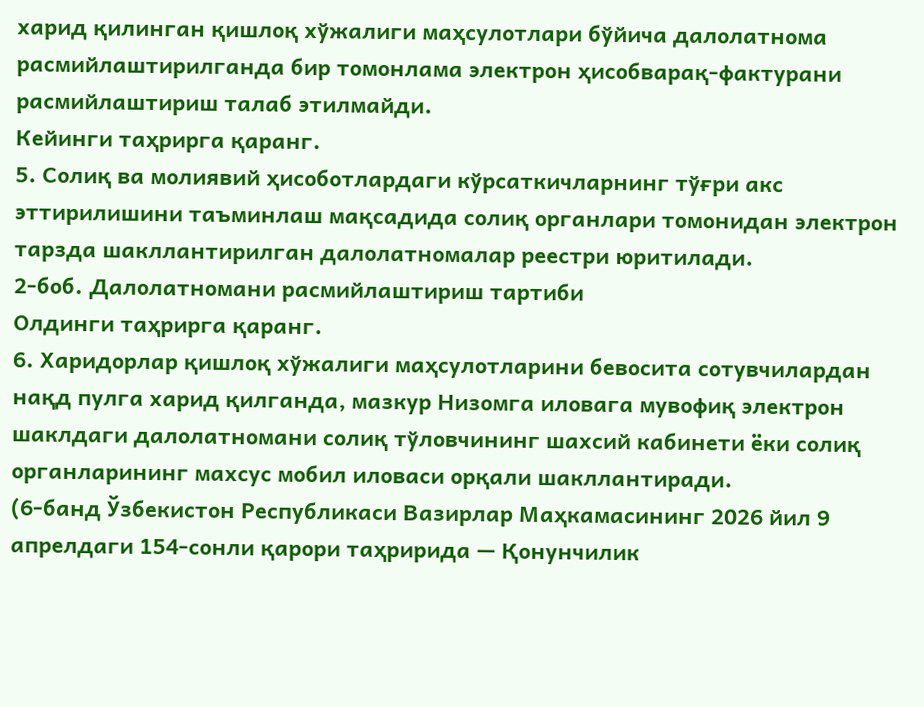харид қилинган қишлоқ хўжалиги маҳсулотлари бўйича далолатнома расмийлаштирилганда бир томонлама электрон ҳисобварақ-фактурани расмийлаштириш талаб этилмайди.
Кейинги таҳрирга қаранг.
5. Солиқ ва молиявий ҳисоботлардаги кўрсаткичларнинг тўғри акс эттирилишини таъминлаш мақсадида солиқ органлари томонидан электрон тарзда шакллантирилган далолатномалар реестри юритилади.
2-боб. Далолатномани расмийлаштириш тартиби
Олдинги таҳрирга қаранг.
6. Харидорлар қишлоқ хўжалиги маҳсулотларини бевосита сотувчилардан нақд пулга харид қилганда, мазкур Низомга иловага мувофиқ электрон шаклдаги далолатномани солиқ тўловчининг шахсий кабинети ёки солиқ органларининг махсус мобил иловаси орқали шакллантиради.
(6-банд Ўзбекистон Республикаси Вазирлар Маҳкамасининг 2026 йил 9 апрелдаги 154-сонли қарори таҳририда — Қонунчилик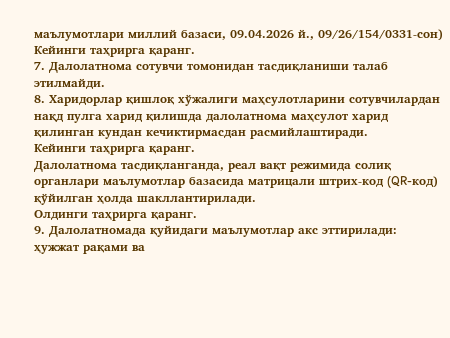маълумотлари миллий базаси, 09.04.2026 й., 09/26/154/0331-сон)
Кейинги таҳрирга қаранг.
7. Далолатнома сотувчи томонидан тасдиқланиши талаб этилмайди.
8. Харидорлар қишлоқ хўжалиги маҳсулотларини сотувчилардан нақд пулга харид қилишда далолатнома маҳсулот харид қилинган кундан кечиктирмасдан расмийлаштиради.
Кейинги таҳрирга қаранг.
Далолатнома тасдиқланганда, реал вақт режимида солиқ органлари маълумотлар базасида матрицали штрих-код (QR-код) қўйилган ҳолда шакллантирилади.
Олдинги таҳрирга қаранг.
9. Далолатномада қуйидаги маълумотлар акс эттирилади:
ҳужжат рақами ва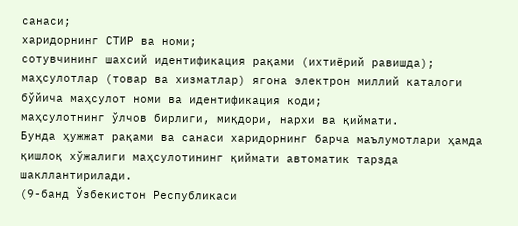санаси;
харидорнинг СТИР ва номи;
сотувчининг шахсий идентификация рақами (ихтиёрий равишда);
маҳсулотлар (товар ва хизматлар) ягона электрон миллий каталоги бўйича маҳсулот номи ва идентификация коди;
маҳсулотнинг ўлчов бирлиги, миқдори, нархи ва қиймати.
Бунда ҳужжат рақами ва санаси харидорнинг барча маълумотлари ҳамда қишлоқ хўжалиги маҳсулотининг қиймати автоматик тарзда шакллантирилади.
(9-банд Ўзбекистон Республикаси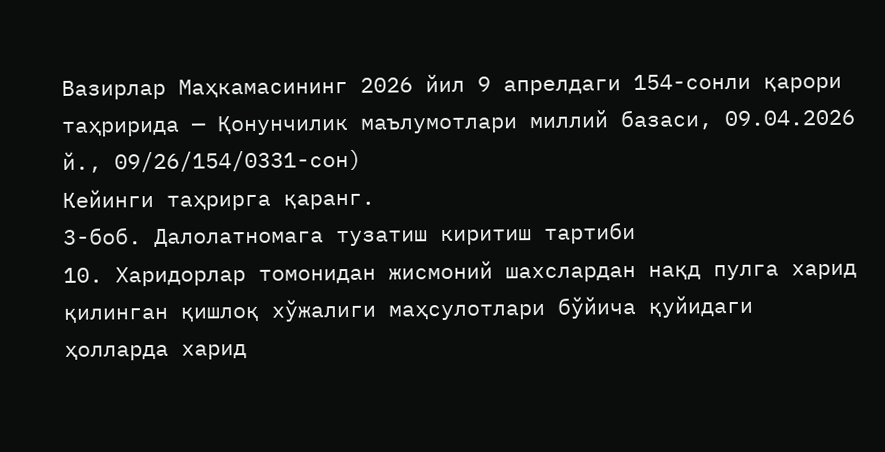Вазирлар Маҳкамасининг 2026 йил 9 апрелдаги 154-сонли қарори таҳририда — Қонунчилик маълумотлари миллий базаси, 09.04.2026 й., 09/26/154/0331-сон)
Кейинги таҳрирга қаранг.
3-боб. Далолатномага тузатиш киритиш тартиби
10. Харидорлар томонидан жисмоний шахслардан нақд пулга харид қилинган қишлоқ хўжалиги маҳсулотлари бўйича қуйидаги ҳолларда харид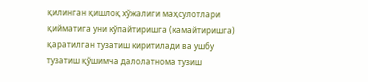қилинган қишлоқ хўжалиги маҳсулотлари қийматига уни кўпайтиришга (камайтиришга) қаратилган тузатиш киритилади ва ушбу тузатиш қўшимча далолатнома тузиш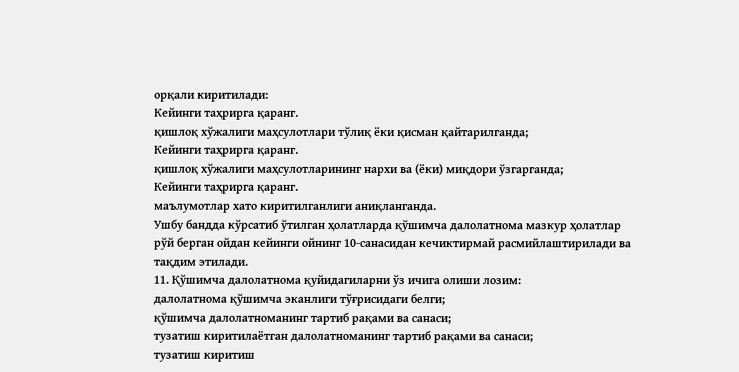орқали киритилади:
Кейинги таҳрирга қаранг.
қишлоқ хўжалиги маҳсулотлари тўлиқ ёки қисман қайтарилганда;
Кейинги таҳрирга қаранг.
қишлоқ хўжалиги маҳсулотларининг нархи ва (ёки) миқдори ўзгарганда;
Кейинги таҳрирга қаранг.
маълумотлар хато киритилганлиги аниқланганда.
Ушбу бандда кўрсатиб ўтилган ҳолатларда қўшимча далолатнома мазкур ҳолатлар рўй берган ойдан кейинги ойнинг 10-санасидан кечиктирмай расмийлаштирилади ва тақдим этилади.
11. Қўшимча далолатнома қуйидагиларни ўз ичига олиши лозим:
далолатнома қўшимча эканлиги тўғрисидаги белги;
қўшимча далолатноманинг тартиб рақами ва санаси;
тузатиш киритилаётган далолатноманинг тартиб рақами ва санаси;
тузатиш киритиш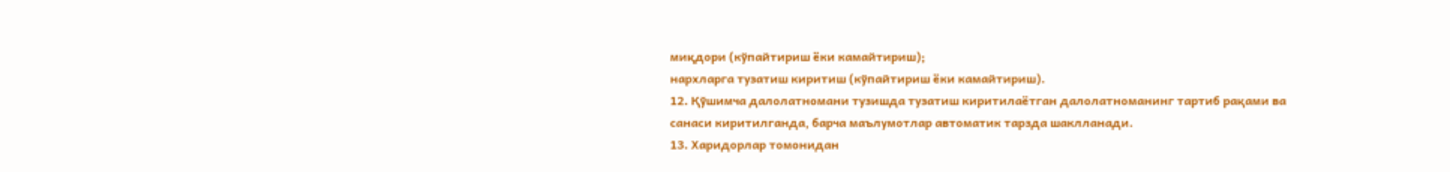миқдори (кўпайтириш ёки камайтириш);
нархларга тузатиш киритиш (кўпайтириш ёки камайтириш).
12. Қўшимча далолатномани тузишда тузатиш киритилаётган далолатноманинг тартиб рақами ва санаси киритилганда, барча маълумотлар автоматик тарзда шаклланади.
13. Харидорлар томонидан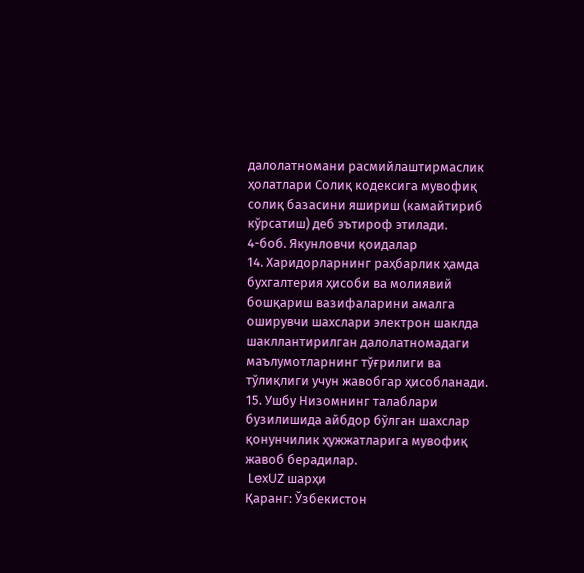далолатномани расмийлаштирмаслик ҳолатлари Солиқ кодексига мувофиқ солиқ базасини яшириш (камайтириб кўрсатиш) деб эътироф этилади.
4-боб. Якунловчи қоидалар
14. Харидорларнинг раҳбарлик ҳамда бухгалтерия ҳисоби ва молиявий бошқариш вазифаларини амалга оширувчи шахслари электрон шаклда шакллантирилган далолатномадаги маълумотларнинг тўғрилиги ва тўлиқлиги учун жавобгар ҳисобланади.
15. Ушбу Низомнинг талаблари бузилишида айбдор бўлган шахслар қонунчилик ҳужжатларига мувофиқ жавоб берадилар.
 LexUZ шарҳи
Қаранг: Ўзбекистон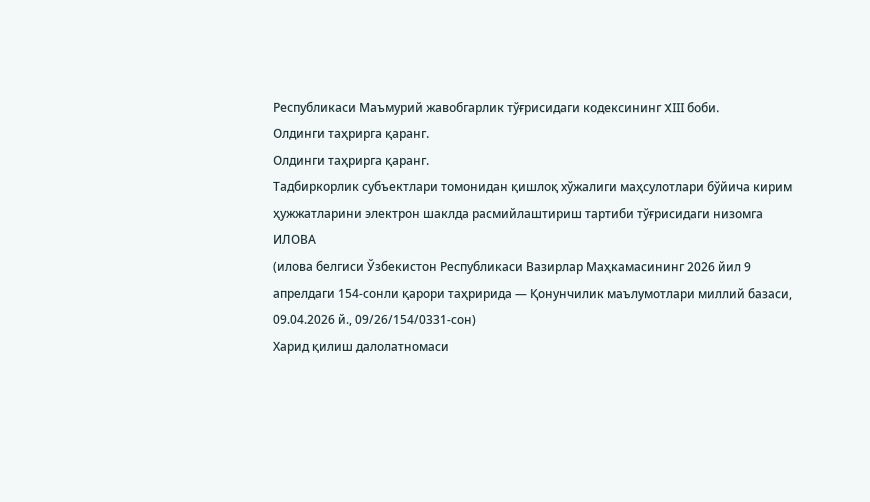Республикаси Маъмурий жавобгарлик тўғрисидаги кодексининг XIII боби.
Олдинги таҳрирга қаранг.
Олдинги таҳрирга қаранг.
Тадбиркорлик субъектлари томонидан қишлоқ хўжалиги маҳсулотлари бўйича кирим ҳужжатларини электрон шаклда расмийлаштириш тартиби тўғрисидаги низомга
ИЛОВА
(илова белгиси Ўзбекистон Республикаси Вазирлар Маҳкамасининг 2026 йил 9 апрелдаги 154-сонли қарори таҳририда — Қонунчилик маълумотлари миллий базаси, 09.04.2026 й., 09/26/154/0331-сон)
Харид қилиш далолатномаси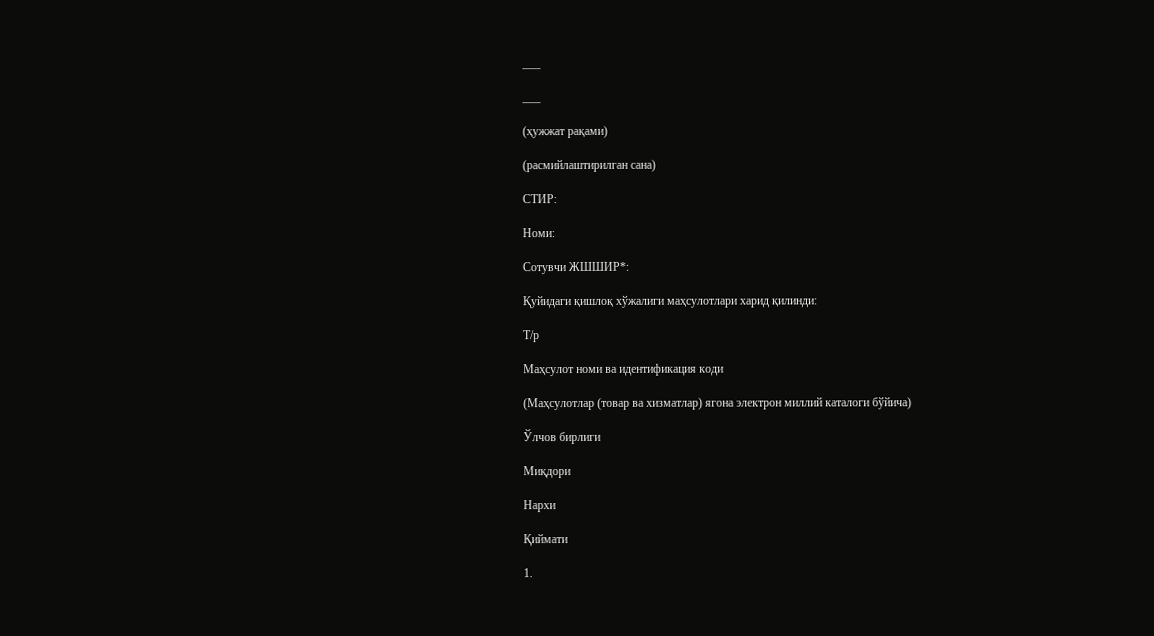___

___

(ҳужжат рақами)

(расмийлаштирилган сана)

СТИР:

Номи:

Сотувчи ЖШШИР*:

Қуйидаги қишлоқ хўжалиги маҳсулотлари харид қилинди:

Т/р

Маҳсулот номи ва идентификация коди

(Маҳсулотлар (товар ва хизматлар) ягона электрон миллий каталоги бўйича)

Ўлчов бирлиги

Миқдори

Нархи

Қиймати

1.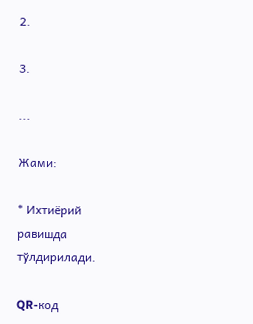2.

3.

...

Жами:

* Ихтиёрий равишда тўлдирилади.

QR-код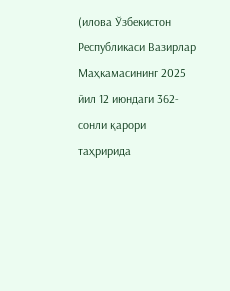(илова Ўзбекистон Республикаси Вазирлар Маҳкамасининг 2025 йил 12 июндаги 362-сонли қарори таҳририда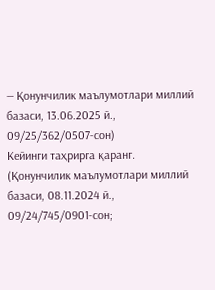— Қонунчилик маълумотлари миллий базаси, 13.06.2025 й., 09/25/362/0507-сон)
Кейинги таҳрирга қаранг.
(Қонунчилик маълумотлари миллий базаси, 08.11.2024 й., 09/24/745/0901-сон;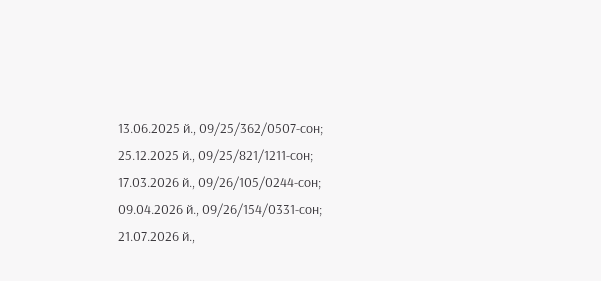13.06.2025 й., 09/25/362/0507-сон; 25.12.2025 й., 09/25/821/1211-сон; 17.03.2026 й., 09/26/105/0244-сон; 09.04.2026 й., 09/26/154/0331-сон; 21.07.2026 й.,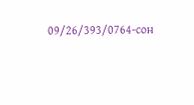09/26/393/0764-сон